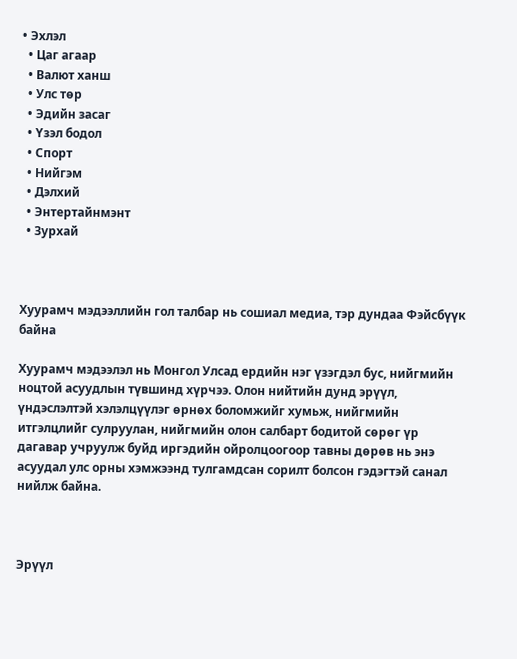• Эхлэл
  • Цаг агаар
  • Валют ханш
  • Улс төр
  • Эдийн засаг
  • Үзэл бодол
  • Спорт
  • Нийгэм
  • Дэлхий
  • Энтертайнмэнт
  • Зурхай



Хуурамч мэдээллийн гол талбар нь сошиал медиа, тэр дундаа Фэйсбүүк байна

Хуурамч мэдээлэл нь Монгол Улсад ердийн нэг үзэгдэл бус, нийгмийн ноцтой асуудлын түвшинд хүрчээ. Олон нийтийн дунд эрүүл, үндэслэлтэй хэлэлцүүлэг өрнөх боломжийг хумьж, нийгмийн итгэлцлийг сулруулан, нийгмийн олон салбарт бодитой сөрөг үр дагавар учруулж буйд иргэдийн ойролцоогоор тавны дөрөв нь энэ асуудал улс орны хэмжээнд тулгамдсан сорилт болсон гэдэгтэй санал нийлж байна.



Эрүүл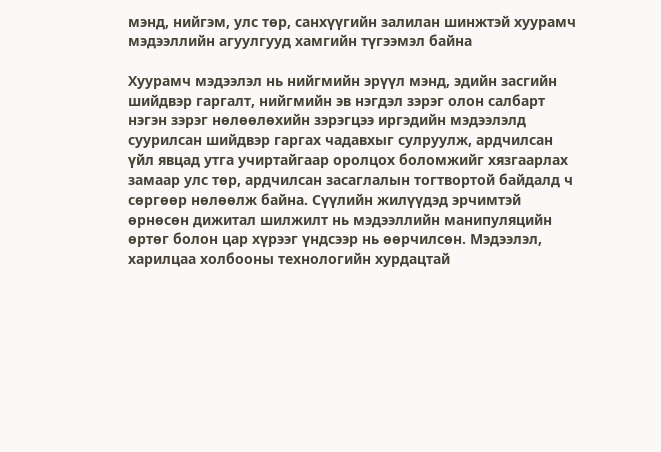мэнд, нийгэм, улс төр, санхүүгийн залилан шинжтэй хуурамч мэдээллийн агуулгууд хамгийн түгээмэл байна

Хуурамч мэдээлэл нь нийгмийн эрүүл мэнд, эдийн засгийн шийдвэр гаргалт, нийгмийн эв нэгдэл зэрэг олон салбарт нэгэн зэрэг нөлөөлөхийн зэрэгцээ иргэдийн мэдээлэлд суурилсан шийдвэр гаргах чадавхыг сулруулж, ардчилсан үйл явцад утга учиртайгаар оролцох боломжийг хязгаарлах замаар улс төр, ардчилсан засаглалын тогтвортой байдалд ч сөргөөр нөлөөлж байна. Сүүлийн жилүүдэд эрчимтэй өрнөсөн дижитал шилжилт нь мэдээллийн манипуляцийн өртөг болон цар хүрээг үндсээр нь өөрчилсөн. Мэдээлэл, харилцаа холбооны технологийн хурдацтай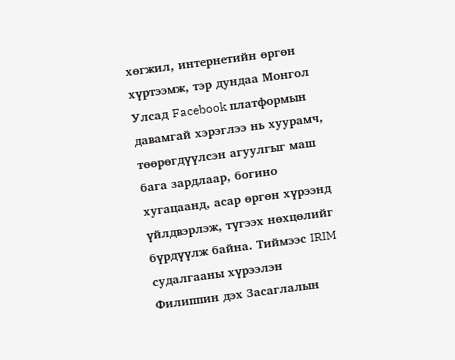хөгжил, интернетийн өргөн хүртээмж, тэр дундаа Монгол Улсад Facebook платформын давамгай хэрэглээ нь хуурамч, төөрөгдүүлсэн агуулгыг маш бага зардлаар, богино хугацаанд, асар өргөн хүрээнд үйлдвэрлэж, түгээх нөхцөлийг бүрдүүлж байна. Тиймээс IRIM судалгааны хүрээлэн Филиппин дэх Засаглалын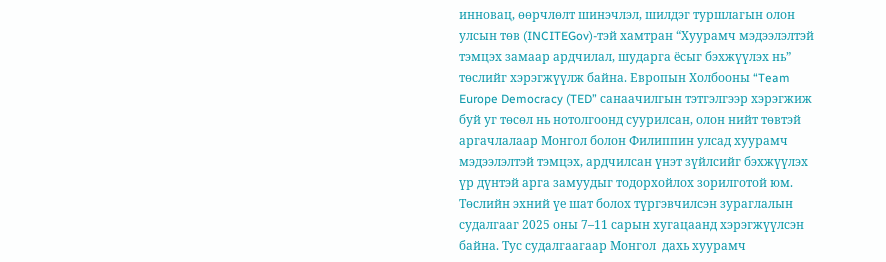инновац, өөрчлөлт шинэчлэл, шилдэг туршлагын олон улсын төв (INCITEGov)-тэй хамтран “Хуурамч мэдээлэлтэй тэмцэх замаар ардчилал, шударга ёсыг бэхжүүлэх нь” төслийг хэрэгжүүлж байна. Европын Холбооны “Team Europe Democracy (TED” санаачилгын тэтгэлгээр хэрэгжиж буй уг төсөл нь нотолгоонд суурилсан, олон нийт төвтэй аргачлалаар Монгол болон Филиппин улсад хуурамч мэдээлэлтэй тэмцэх, ардчилсан үнэт зүйлсийг бэхжүүлэх үр дүнтэй арга замуудыг тодорхойлох зорилготой юм. Төслийн эхний үе шат болох түргэвчилсэн зураглалын судалгааг 2025 оны 7–11 сарын хугацаанд хэрэгжүүлсэн байна. Тус судалгаагаар Монгол  дахь хуурамч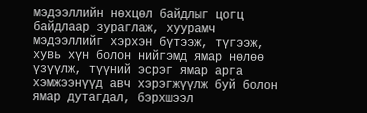мэдээллийн нөхцөл байдлыг цогц байдлаар зураглаж, хуурамч мэдээллийг хэрхэн бүтээж, түгээж, хувь хүн болон нийгэмд ямар нөлөө үзүүлж, түүний эсрэг ямар арга хэмжээнүүд авч хэрэгжүүлж буй болон ямар дутагдал, бэрхшээл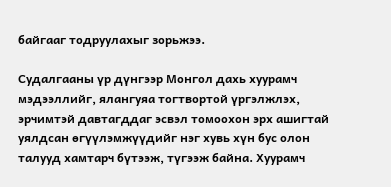байгааг тодруулахыг зорьжээ.

Судалгааны үр дүнгээр Монгол дахь хуурамч мэдээллийг, ялангуяа тогтвортой үргэлжлэх, эрчимтэй давтагддаг эсвэл томоохон эрх ашигтай уялдсан өгүүлэмжүүдийг нэг хувь хүн бус олон талууд хамтарч бүтээж, түгээж байна. Хуурамч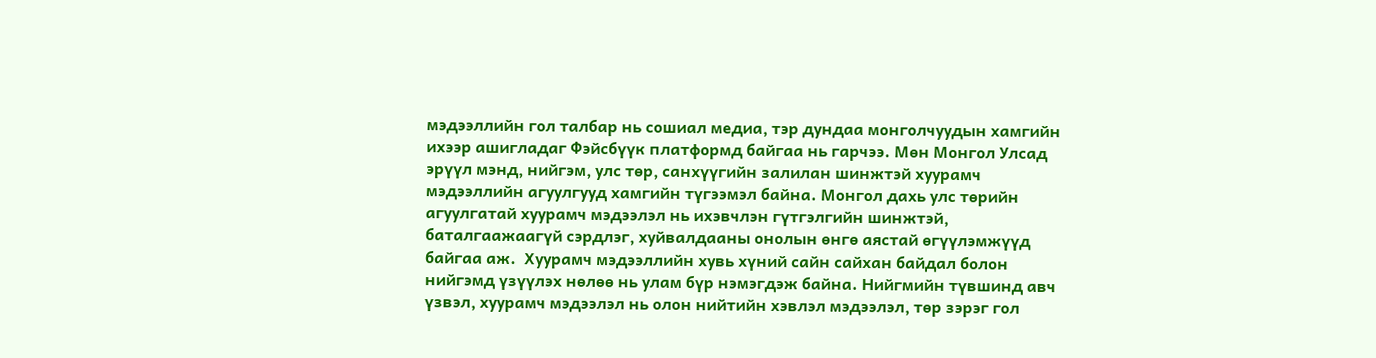мэдээллийн гол талбар нь сошиал медиа, тэр дундаа монголчуудын хамгийн ихээр ашигладаг Фэйсбүүк платформд байгаа нь гарчээ. Мөн Монгол Улсад эрүүл мэнд, нийгэм, улс төр, санхүүгийн залилан шинжтэй хуурамч мэдээллийн агуулгууд хамгийн түгээмэл байна. Монгол дахь улс төрийн агуулгатай хуурамч мэдээлэл нь ихэвчлэн гүтгэлгийн шинжтэй, баталгаажаагүй сэрдлэг, хуйвалдааны онолын өнгө аястай өгүүлэмжүүд байгаа аж.  Хуурамч мэдээллийн хувь хүний сайн сайхан байдал болон нийгэмд үзүүлэх нөлөө нь улам бүр нэмэгдэж байна. Нийгмийн түвшинд авч үзвэл, хуурамч мэдээлэл нь олон нийтийн хэвлэл мэдээлэл, төр зэрэг гол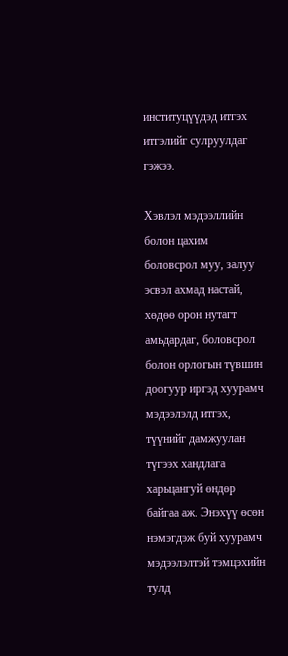институцүүдэд итгэх итгэлийг сулруулдаг гэжээ.

Хэвлэл мэдээллийн болон цахим боловсрол муу, залуу эсвэл ахмад настай, хөдөө орон нутагт амьдардаг, боловсрол болон орлогын түвшин доогуур иргэд хуурамч мэдээлэлд итгэх, түүнийг дамжуулан түгээх хандлага харьцангуй өндөр байгаа аж. Энэхүү өсөн нэмэгдэж буй хуурамч мэдээлэлтэй тэмцэхийн тулд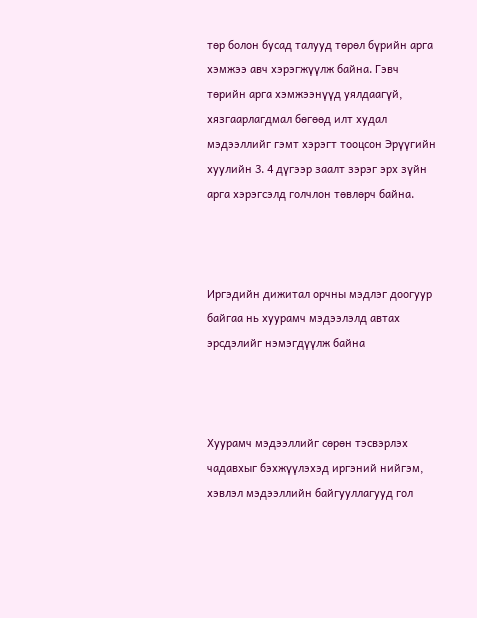төр болон бусад талууд төрөл бүрийн арга хэмжээ авч хэрэгжүүлж байна. Гэвч төрийн арга хэмжээнүүд уялдаагүй, хязгаарлагдмал бөгөөд илт худал мэдээллийг гэмт хэрэгт тооцсон Эрүүгийн хуулийн 3. 4 дүгээр заалт зэрэг эрх зүйн арга хэрэгсэлд голчлон төвлөрч байна.



Иргэдийн дижитал орчны мэдлэг доогуур байгаа нь хуурамч мэдээлэлд автах эрсдэлийг нэмэгдүүлж байна



Хуурамч мэдээллийг сөрөн тэсвэрлэх чадавхыг бэхжүүлэхэд иргэний нийгэм, хэвлэл мэдээллийн байгууллагууд гол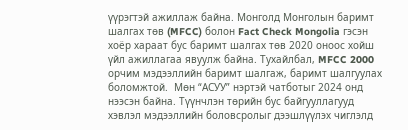үүрэгтэй ажиллаж байна. Монголд Монголын баримт шалгах төв (MFCC) болон Fact Check Mongolia гэсэн хоёр хараат бус баримт шалгах төв 2020 оноос хойш үйл ажиллагаа явуулж байна. Тухайлбал, MFCC 2000 орчим мэдээллийн баримт шалгаж, баримт шалгуулах боломжтой.  Мөн “АСУУ” нэртэй чатботыг 2024 онд нээсэн байна. Түүнчлэн төрийн бус байгууллагууд хэвлэл мэдээллийн боловсролыг дээшлүүлэх чиглэлд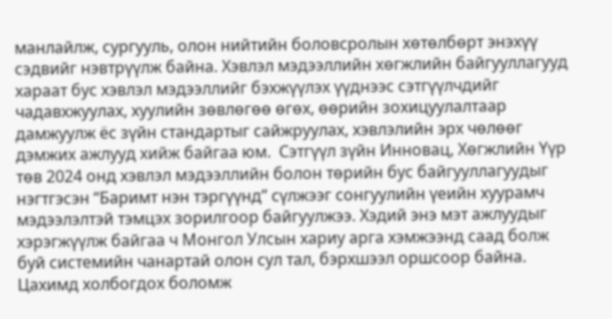манлайлж, сургууль, олон нийтийн боловсролын хөтөлбөрт энэхүү сэдвийг нэвтрүүлж байна. Хэвлэл мэдээллийн хөгжлийн байгууллагууд хараат бус хэвлэл мэдээллийг бэхжүүлэх үүднээс сэтгүүлчдийг чадавхжуулах, хуулийн зөвлөгөө өгөх, өөрийн зохицуулалтаар дамжуулж ёс зүйн стандартыг сайжруулах, хэвлэлийн эрх чөлөөг дэмжих ажлууд хийж байгаа юм.  Сэтгүүл зүйн Инновац, Хөгжлийн Үүр төв 2024 онд хэвлэл мэдээллийн болон төрийн бус байгууллагуудыг нэгтгэсэн “Баримт нэн тэргүүнд” сүлжээг сонгуулийн үеийн хуурамч мэдээлэлтэй тэмцэх зорилгоор байгуулжээ. Хэдий энэ мэт ажлуудыг хэрэгжүүлж байгаа ч Монгол Улсын хариу арга хэмжээнд саад болж буй системийн чанартай олон сул тал, бэрхшээл оршсоор байна. Цахимд холбогдох боломж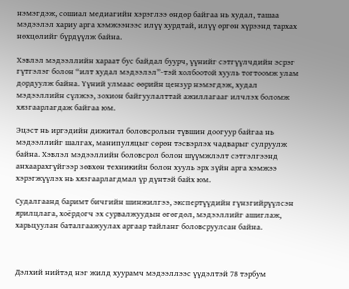нэмэгдэж, сошиал медиагийн хэрэглээ өндөр байгаа нь худал, ташаа мэдээлэл хариу арга хэмжээнээс илүү хурдтай, илүү өргөн хүрээнд тархах нөхцөлийг бүрдүүлж байна.

Хэвлэл мэдээллийн хараат бус байдал буурч, үүнийг сэтгүүлчдийн эсрэг гүтгэлэг болон “илт худал мэдээлэл”-тэй холбоотой хууль тогтоомж улам дордуулж байна. Үүний улмаас өөрийн цензур нэмэгдэж, худал мэдээллийн сүлжээ, зохион байгуулалттай ажиллагааг илчлэх боломж хязгаарлагдаж байгаа юм.

Эцэст нь иргэдийн дижитал боловсролын түвшин доогуур байгаа нь мэдээллийг шалгах, манипуляцыг сөрөн тэсвэрлэх чадварыг сулруулж байна. Хэвлэл мэдээллийн боловсрол болон шүүмжлэлт сэтгэлгээнд анхаарахгүйгээр зөвхөн техникийн болон хууль эрх зүйн арга хэмжээ хэрэгжүүлэх нь хязгаарлагдмал үр дүнтэй байх юм.

Судалгаанд баримт бичгийн шинжилгээ, экспертүүдийн гүнзгийрүүлсэн ярилцлага, хоёрдогч эх сурвалжуудын өгөгдөл, мэдээллийг ашиглаж, харьцуулан баталгаажуулах аргаар тайланг боловсруулсан байна.



Дэлхий нийтэд нэг жилд хуурамч мэдээллээс үүдэлтэй 78 тэрбум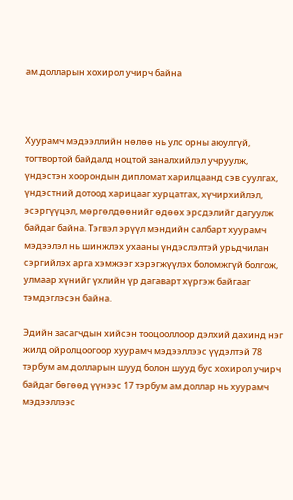ам.долларын хохирол учирч байна



Хуурамч мэдээллийн нөлөө нь улс орны аюулгүй, тогтвортой байдалд ноцтой заналхийлэл учруулж, үндэстэн хоорондын дипломат харилцаанд сэв суулгах, үндэстний дотоод харицааг хурцатгах, хүчирхийлэл, эсэргүүцэл, мөргөлдөөнийг өдөөх эрсдэлийг дагуулж байдаг байна. Тэгвэл эрүүл мэндийн салбарт хуурамч мэдээлэл нь шинжлэх ухааны үндэслэлтэй урьдчилан сэргийлэх арга хэмжээг хэрэгжүүлэх боломжгүй болгож, улмаар хүнийг үхлийн үр дагаварт хүргэж байгааг тэмдэглэсэн байна.

Эдийн засагчдын хийсэн тооцооллоор дэлхий дахинд нэг жилд ойролцоогоор хуурамч мэдээллээс үүдэлтэй 78 тэрбум ам.долларын шууд болон шууд бус хохирол учирч байдаг бөгөөд үүнээс 17 тэрбум ам.доллар нь хуурамч мэдээллээс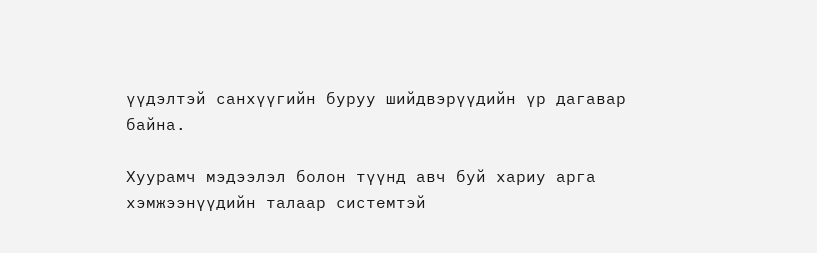үүдэлтэй санхүүгийн буруу шийдвэрүүдийн үр дагавар байна.

Хуурамч мэдээлэл болон түүнд авч буй хариу арга хэмжээнүүдийн талаар системтэй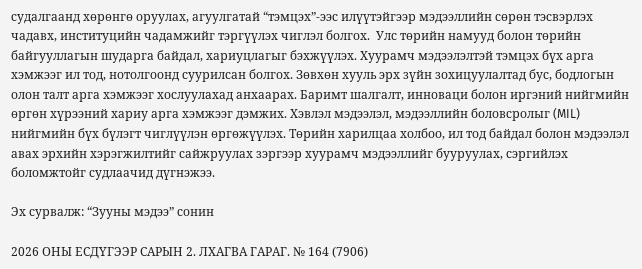судалгаанд хөрөнгө оруулах, агуулгатай “тэмцэх”-ээс илүүтэйгээр мэдээллийн сөрөн тэсвэрлэх чадавх, институцийн чадамжийг тэргүүлэх чиглэл болгох.  Улс төрийн намууд болон төрийн байгууллагын шударга байдал, хариуцлагыг бэхжүүлэх. Хуурамч мэдээлэлтэй тэмцэх бүх арга хэмжээг ил тод, нотолгоонд суурилсан болгох. Зөвхөн хууль эрх зүйн зохицуулалтад бус, бодлогын олон талт арга хэмжээг хослуулахад анхаарах. Баримт шалгалт, инноваци болон иргэний нийгмийн өргөн хүрээний хариу арга хэмжээг дэмжих. Хэвлэл мэдээлэл, мэдээллийн боловсролыг (MIL) нийгмийн бүх бүлэгт чиглүүлэн өргөжүүлэх. Төрийн харилцаа холбоо, ил тод байдал болон мэдээлэл авах эрхийн хэрэгжилтийг сайжруулах зэргээр хуурамч мэдээллийг бууруулах, сэргийлэх боломжтойг судлаачид дүгнэжээ.

Эх сурвалж: “Зууны мэдээ” сонин

2026 ОНЫ ЕСДҮГЭЭР САРЫН 2. ЛХАГВА ГАРАГ. № 164 (7906)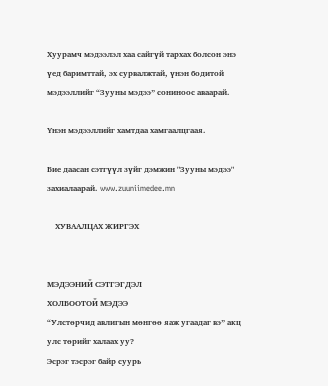Хуурамч мэдээлэл хаа сайгүй тархах болсон энэ үед баримттай, эх сурвалжтай, үнэн бодитой мэдээллийг “Зууны мэдээ” сониноос аваарай.

Үнэн мэдээллийг хамтдаа хамгаалцгаая.

Бие даасан сэтгүүл зүйг дэмжин "Зууны мэдээ" захиалаарай. www.zuuniimedee.mn

    ХУВААЛЦАХ ЖИРГЭХ


МЭДЭЭНИЙ СЭТГЭГДЭЛ
ХОЛБООТОЙ МЭДЭЭ
“Улстөрчид авлигын мөнгөө яаж угаадаг вэ” акц улс төрийг халаах уу?
Эсрэг тэсрэг байр суурь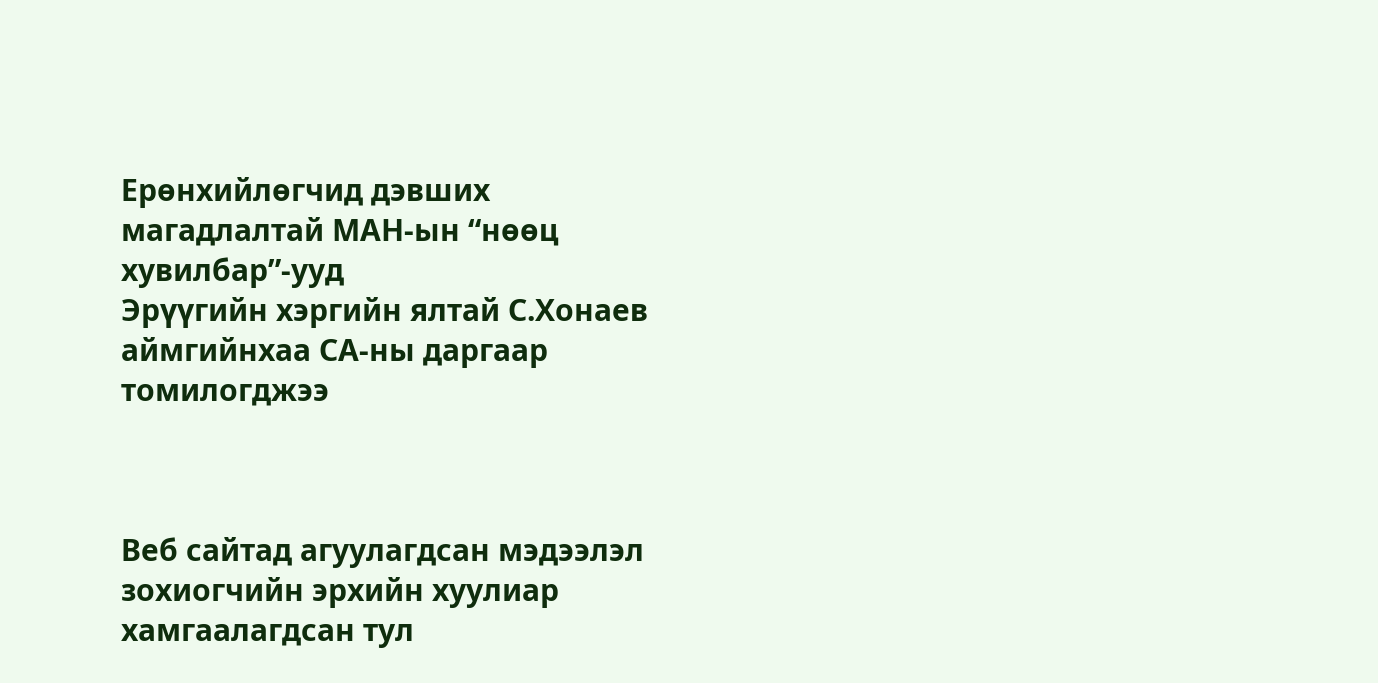Ерөнхийлөгчид дэвших магадлалтай МАН-ын “нөөц хувилбар”-ууд
Эрүүгийн хэргийн ялтай С.Хонаев аймгийнхаа СА-ны даргаар томилогджээ



Веб сайтад агуулагдсан мэдээлэл зохиогчийн эрхийн хуулиар хамгаалагдсан тул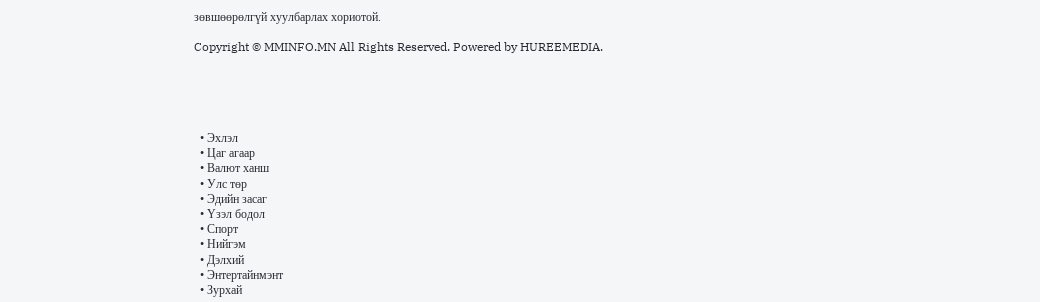зөвшөөрөлгүй хуулбарлах хориотой.

Copyright © MMINFO.MN All Rights Reserved. Powered by HUREEMEDIA.





  • Эхлэл
  • Цаг агаар
  • Валют ханш
  • Улс төр
  • Эдийн засаг
  • Үзэл бодол
  • Спорт
  • Нийгэм
  • Дэлхий
  • Энтертайнмэнт
  • Зурхай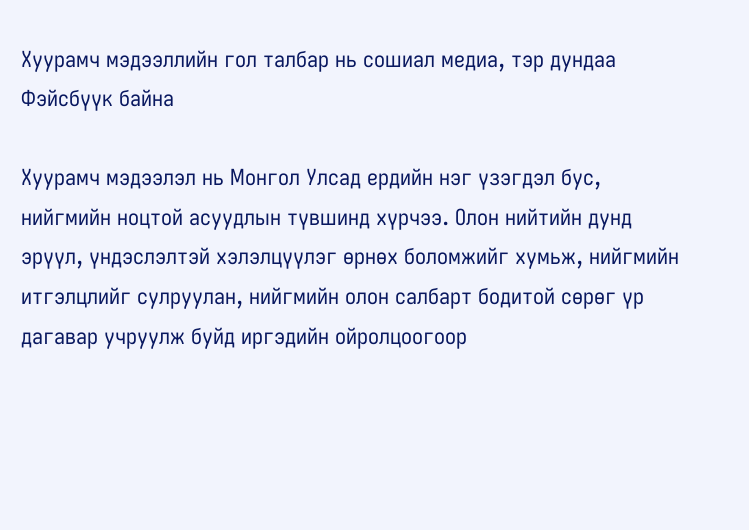Хуурамч мэдээллийн гол талбар нь сошиал медиа, тэр дундаа Фэйсбүүк байна

Хуурамч мэдээлэл нь Монгол Улсад ердийн нэг үзэгдэл бус, нийгмийн ноцтой асуудлын түвшинд хүрчээ. Олон нийтийн дунд эрүүл, үндэслэлтэй хэлэлцүүлэг өрнөх боломжийг хумьж, нийгмийн итгэлцлийг сулруулан, нийгмийн олон салбарт бодитой сөрөг үр дагавар учруулж буйд иргэдийн ойролцоогоор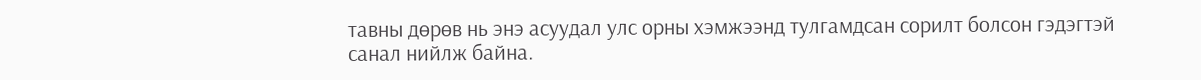тавны дөрөв нь энэ асуудал улс орны хэмжээнд тулгамдсан сорилт болсон гэдэгтэй санал нийлж байна.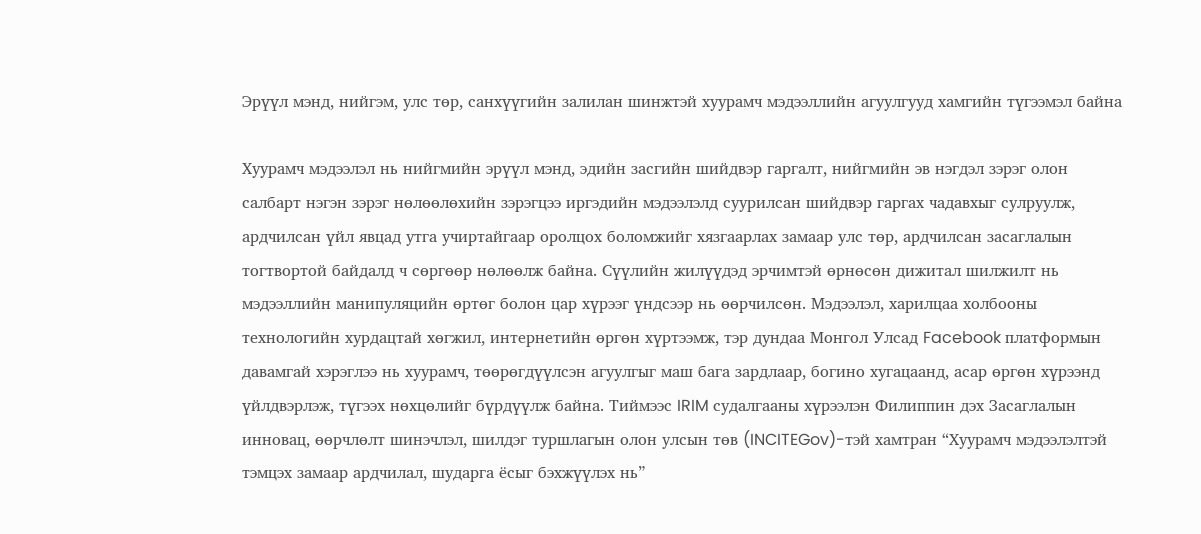Эрүүл мэнд, нийгэм, улс төр, санхүүгийн залилан шинжтэй хуурамч мэдээллийн агуулгууд хамгийн түгээмэл байна

Хуурамч мэдээлэл нь нийгмийн эрүүл мэнд, эдийн засгийн шийдвэр гаргалт, нийгмийн эв нэгдэл зэрэг олон салбарт нэгэн зэрэг нөлөөлөхийн зэрэгцээ иргэдийн мэдээлэлд суурилсан шийдвэр гаргах чадавхыг сулруулж, ардчилсан үйл явцад утга учиртайгаар оролцох боломжийг хязгаарлах замаар улс төр, ардчилсан засаглалын тогтвортой байдалд ч сөргөөр нөлөөлж байна. Сүүлийн жилүүдэд эрчимтэй өрнөсөн дижитал шилжилт нь мэдээллийн манипуляцийн өртөг болон цар хүрээг үндсээр нь өөрчилсөн. Мэдээлэл, харилцаа холбооны технологийн хурдацтай хөгжил, интернетийн өргөн хүртээмж, тэр дундаа Монгол Улсад Facebook платформын давамгай хэрэглээ нь хуурамч, төөрөгдүүлсэн агуулгыг маш бага зардлаар, богино хугацаанд, асар өргөн хүрээнд үйлдвэрлэж, түгээх нөхцөлийг бүрдүүлж байна. Тиймээс IRIM судалгааны хүрээлэн Филиппин дэх Засаглалын инновац, өөрчлөлт шинэчлэл, шилдэг туршлагын олон улсын төв (INCITEGov)-тэй хамтран “Хуурамч мэдээлэлтэй тэмцэх замаар ардчилал, шударга ёсыг бэхжүүлэх нь”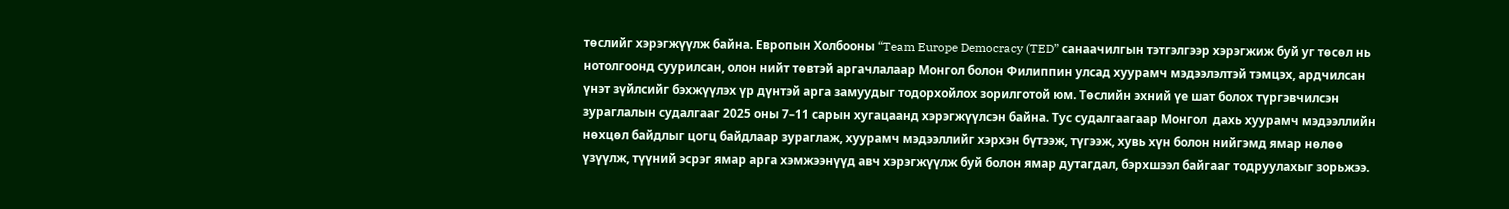төслийг хэрэгжүүлж байна. Европын Холбооны “Team Europe Democracy (TED” санаачилгын тэтгэлгээр хэрэгжиж буй уг төсөл нь нотолгоонд суурилсан, олон нийт төвтэй аргачлалаар Монгол болон Филиппин улсад хуурамч мэдээлэлтэй тэмцэх, ардчилсан үнэт зүйлсийг бэхжүүлэх үр дүнтэй арга замуудыг тодорхойлох зорилготой юм. Төслийн эхний үе шат болох түргэвчилсэн зураглалын судалгааг 2025 оны 7–11 сарын хугацаанд хэрэгжүүлсэн байна. Тус судалгаагаар Монгол  дахь хуурамч мэдээллийн нөхцөл байдлыг цогц байдлаар зураглаж, хуурамч мэдээллийг хэрхэн бүтээж, түгээж, хувь хүн болон нийгэмд ямар нөлөө үзүүлж, түүний эсрэг ямар арга хэмжээнүүд авч хэрэгжүүлж буй болон ямар дутагдал, бэрхшээл байгааг тодруулахыг зорьжээ.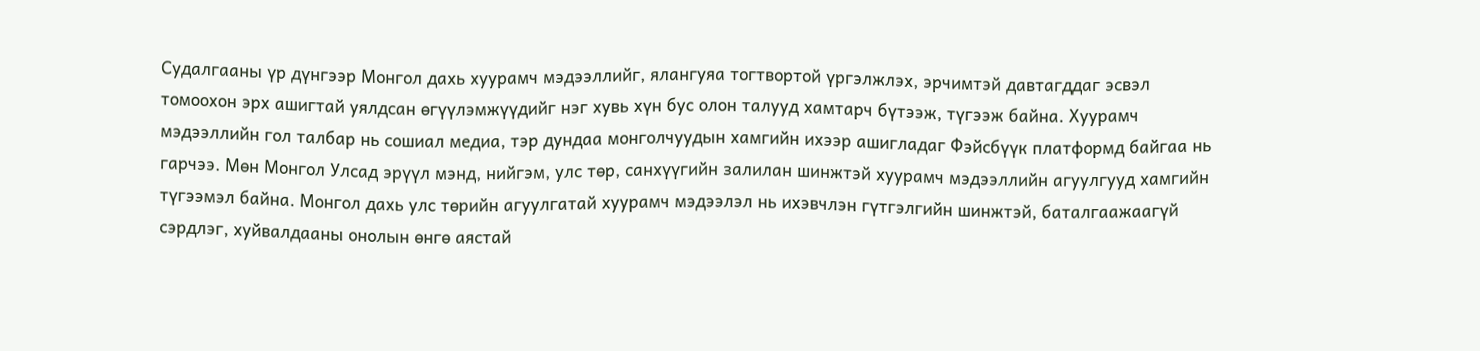Судалгааны үр дүнгээр Монгол дахь хуурамч мэдээллийг, ялангуяа тогтвортой үргэлжлэх, эрчимтэй давтагддаг эсвэл томоохон эрх ашигтай уялдсан өгүүлэмжүүдийг нэг хувь хүн бус олон талууд хамтарч бүтээж, түгээж байна. Хуурамч мэдээллийн гол талбар нь сошиал медиа, тэр дундаа монголчуудын хамгийн ихээр ашигладаг Фэйсбүүк платформд байгаа нь гарчээ. Мөн Монгол Улсад эрүүл мэнд, нийгэм, улс төр, санхүүгийн залилан шинжтэй хуурамч мэдээллийн агуулгууд хамгийн түгээмэл байна. Монгол дахь улс төрийн агуулгатай хуурамч мэдээлэл нь ихэвчлэн гүтгэлгийн шинжтэй, баталгаажаагүй сэрдлэг, хуйвалдааны онолын өнгө аястай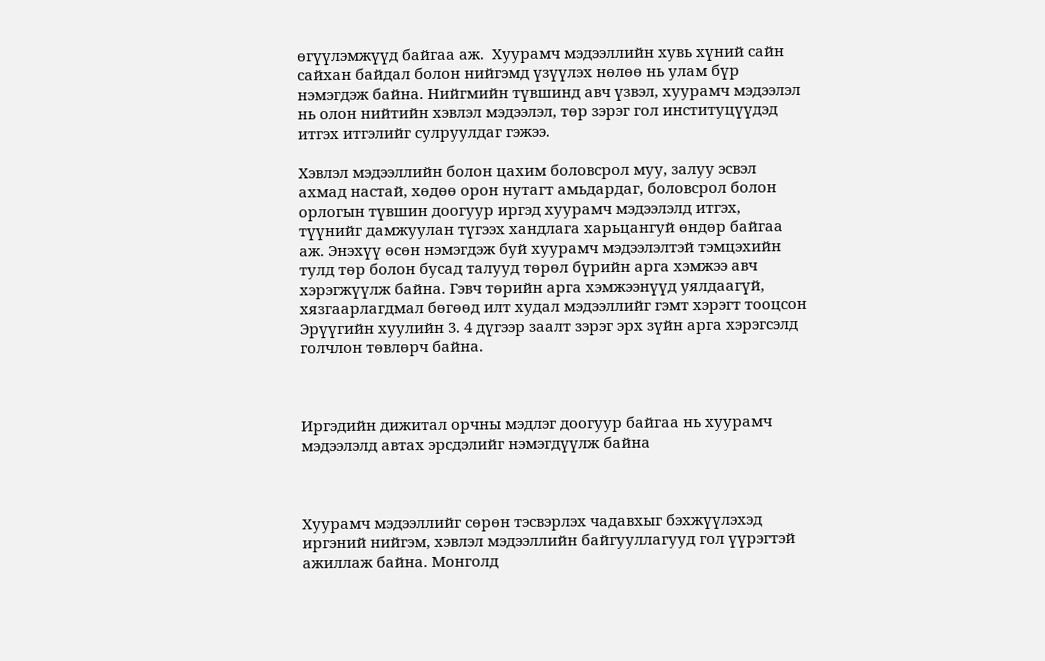өгүүлэмжүүд байгаа аж.  Хуурамч мэдээллийн хувь хүний сайн сайхан байдал болон нийгэмд үзүүлэх нөлөө нь улам бүр нэмэгдэж байна. Нийгмийн түвшинд авч үзвэл, хуурамч мэдээлэл нь олон нийтийн хэвлэл мэдээлэл, төр зэрэг гол институцүүдэд итгэх итгэлийг сулруулдаг гэжээ.

Хэвлэл мэдээллийн болон цахим боловсрол муу, залуу эсвэл ахмад настай, хөдөө орон нутагт амьдардаг, боловсрол болон орлогын түвшин доогуур иргэд хуурамч мэдээлэлд итгэх, түүнийг дамжуулан түгээх хандлага харьцангуй өндөр байгаа аж. Энэхүү өсөн нэмэгдэж буй хуурамч мэдээлэлтэй тэмцэхийн тулд төр болон бусад талууд төрөл бүрийн арга хэмжээ авч хэрэгжүүлж байна. Гэвч төрийн арга хэмжээнүүд уялдаагүй, хязгаарлагдмал бөгөөд илт худал мэдээллийг гэмт хэрэгт тооцсон Эрүүгийн хуулийн 3. 4 дүгээр заалт зэрэг эрх зүйн арга хэрэгсэлд голчлон төвлөрч байна.



Иргэдийн дижитал орчны мэдлэг доогуур байгаа нь хуурамч мэдээлэлд автах эрсдэлийг нэмэгдүүлж байна



Хуурамч мэдээллийг сөрөн тэсвэрлэх чадавхыг бэхжүүлэхэд иргэний нийгэм, хэвлэл мэдээллийн байгууллагууд гол үүрэгтэй ажиллаж байна. Монголд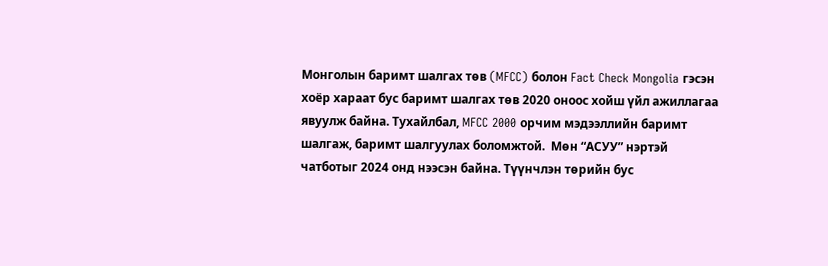Монголын баримт шалгах төв (MFCC) болон Fact Check Mongolia гэсэн хоёр хараат бус баримт шалгах төв 2020 оноос хойш үйл ажиллагаа явуулж байна. Тухайлбал, MFCC 2000 орчим мэдээллийн баримт шалгаж, баримт шалгуулах боломжтой.  Мөн “АСУУ” нэртэй чатботыг 2024 онд нээсэн байна. Түүнчлэн төрийн бус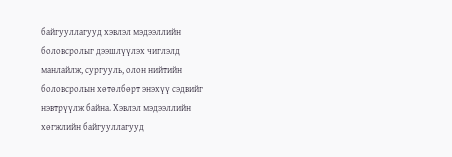байгууллагууд хэвлэл мэдээллийн боловсролыг дээшлүүлэх чиглэлд манлайлж, сургууль, олон нийтийн боловсролын хөтөлбөрт энэхүү сэдвийг нэвтрүүлж байна. Хэвлэл мэдээллийн хөгжлийн байгууллагууд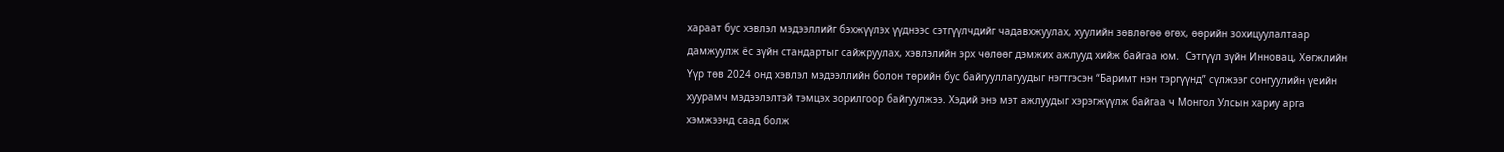хараат бус хэвлэл мэдээллийг бэхжүүлэх үүднээс сэтгүүлчдийг чадавхжуулах, хуулийн зөвлөгөө өгөх, өөрийн зохицуулалтаар дамжуулж ёс зүйн стандартыг сайжруулах, хэвлэлийн эрх чөлөөг дэмжих ажлууд хийж байгаа юм.  Сэтгүүл зүйн Инновац, Хөгжлийн Үүр төв 2024 онд хэвлэл мэдээллийн болон төрийн бус байгууллагуудыг нэгтгэсэн “Баримт нэн тэргүүнд” сүлжээг сонгуулийн үеийн хуурамч мэдээлэлтэй тэмцэх зорилгоор байгуулжээ. Хэдий энэ мэт ажлуудыг хэрэгжүүлж байгаа ч Монгол Улсын хариу арга хэмжээнд саад болж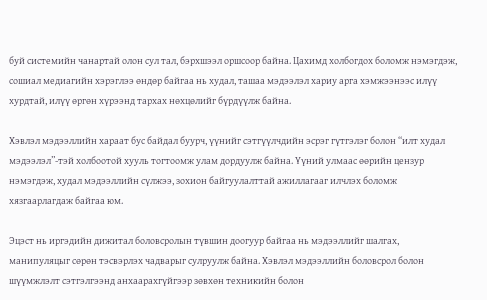буй системийн чанартай олон сул тал, бэрхшээл оршсоор байна. Цахимд холбогдох боломж нэмэгдэж, сошиал медиагийн хэрэглээ өндөр байгаа нь худал, ташаа мэдээлэл хариу арга хэмжээнээс илүү хурдтай, илүү өргөн хүрээнд тархах нөхцөлийг бүрдүүлж байна.

Хэвлэл мэдээллийн хараат бус байдал буурч, үүнийг сэтгүүлчдийн эсрэг гүтгэлэг болон “илт худал мэдээлэл”-тэй холбоотой хууль тогтоомж улам дордуулж байна. Үүний улмаас өөрийн цензур нэмэгдэж, худал мэдээллийн сүлжээ, зохион байгуулалттай ажиллагааг илчлэх боломж хязгаарлагдаж байгаа юм.

Эцэст нь иргэдийн дижитал боловсролын түвшин доогуур байгаа нь мэдээллийг шалгах, манипуляцыг сөрөн тэсвэрлэх чадварыг сулруулж байна. Хэвлэл мэдээллийн боловсрол болон шүүмжлэлт сэтгэлгээнд анхаарахгүйгээр зөвхөн техникийн болон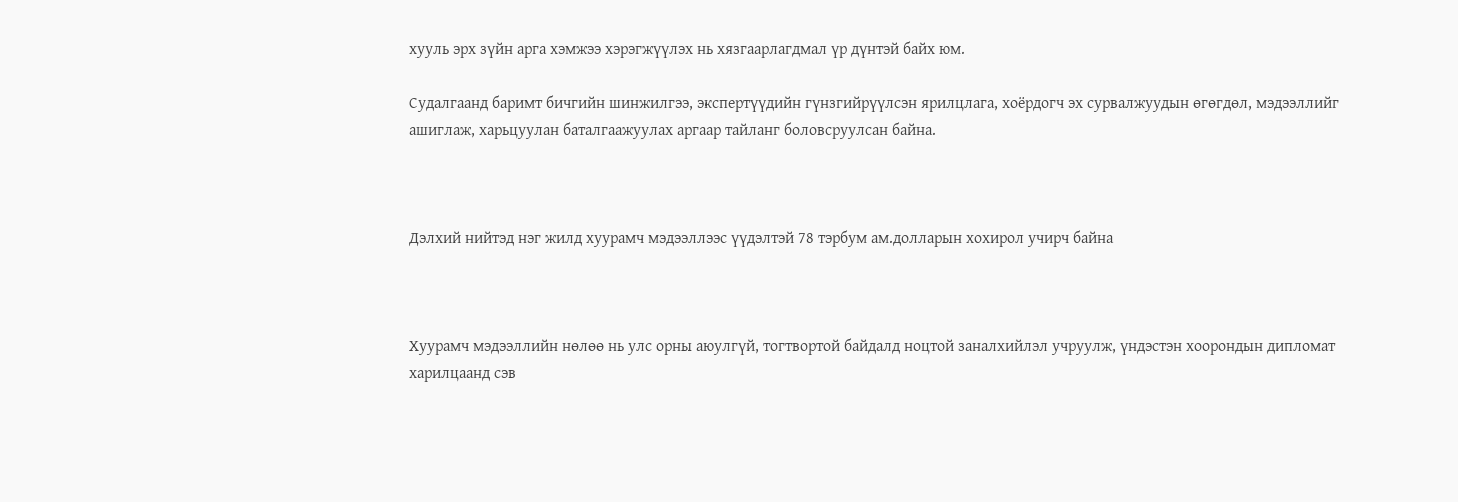хууль эрх зүйн арга хэмжээ хэрэгжүүлэх нь хязгаарлагдмал үр дүнтэй байх юм.

Судалгаанд баримт бичгийн шинжилгээ, экспертүүдийн гүнзгийрүүлсэн ярилцлага, хоёрдогч эх сурвалжуудын өгөгдөл, мэдээллийг ашиглаж, харьцуулан баталгаажуулах аргаар тайланг боловсруулсан байна.



Дэлхий нийтэд нэг жилд хуурамч мэдээллээс үүдэлтэй 78 тэрбум ам.долларын хохирол учирч байна



Хуурамч мэдээллийн нөлөө нь улс орны аюулгүй, тогтвортой байдалд ноцтой заналхийлэл учруулж, үндэстэн хоорондын дипломат харилцаанд сэв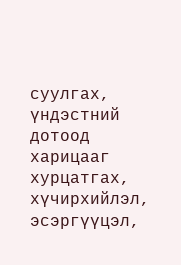суулгах, үндэстний дотоод харицааг хурцатгах, хүчирхийлэл, эсэргүүцэл,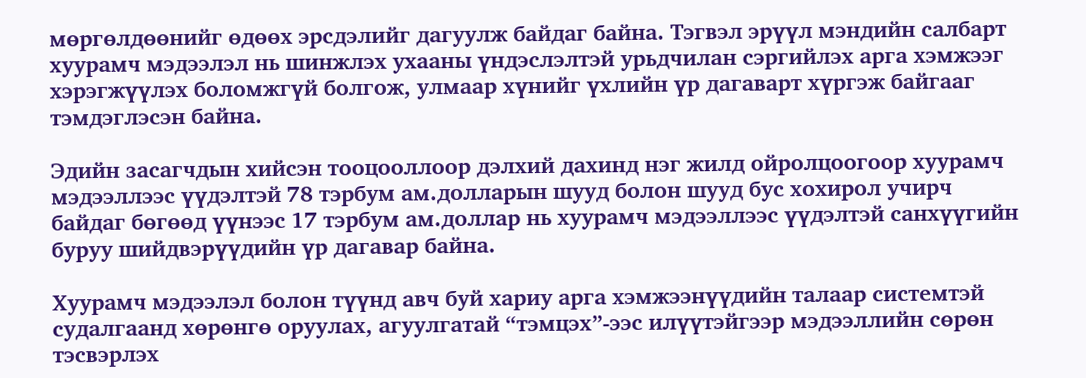мөргөлдөөнийг өдөөх эрсдэлийг дагуулж байдаг байна. Тэгвэл эрүүл мэндийн салбарт хуурамч мэдээлэл нь шинжлэх ухааны үндэслэлтэй урьдчилан сэргийлэх арга хэмжээг хэрэгжүүлэх боломжгүй болгож, улмаар хүнийг үхлийн үр дагаварт хүргэж байгааг тэмдэглэсэн байна.

Эдийн засагчдын хийсэн тооцооллоор дэлхий дахинд нэг жилд ойролцоогоор хуурамч мэдээллээс үүдэлтэй 78 тэрбум ам.долларын шууд болон шууд бус хохирол учирч байдаг бөгөөд үүнээс 17 тэрбум ам.доллар нь хуурамч мэдээллээс үүдэлтэй санхүүгийн буруу шийдвэрүүдийн үр дагавар байна.

Хуурамч мэдээлэл болон түүнд авч буй хариу арга хэмжээнүүдийн талаар системтэй судалгаанд хөрөнгө оруулах, агуулгатай “тэмцэх”-ээс илүүтэйгээр мэдээллийн сөрөн тэсвэрлэх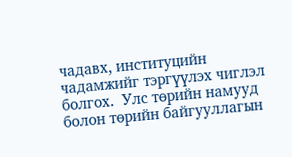чадавх, институцийн чадамжийг тэргүүлэх чиглэл болгох.  Улс төрийн намууд болон төрийн байгууллагын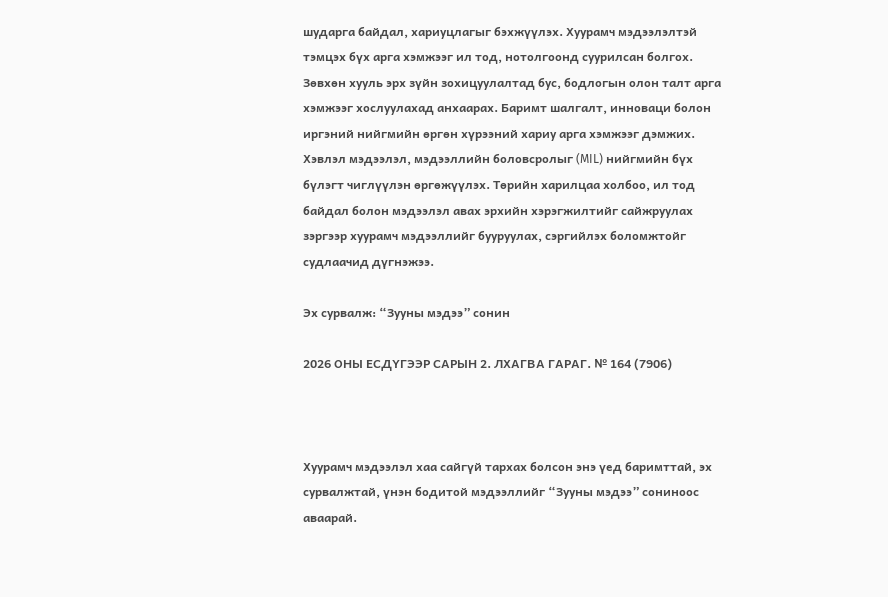шударга байдал, хариуцлагыг бэхжүүлэх. Хуурамч мэдээлэлтэй тэмцэх бүх арга хэмжээг ил тод, нотолгоонд суурилсан болгох. Зөвхөн хууль эрх зүйн зохицуулалтад бус, бодлогын олон талт арга хэмжээг хослуулахад анхаарах. Баримт шалгалт, инноваци болон иргэний нийгмийн өргөн хүрээний хариу арга хэмжээг дэмжих. Хэвлэл мэдээлэл, мэдээллийн боловсролыг (MIL) нийгмийн бүх бүлэгт чиглүүлэн өргөжүүлэх. Төрийн харилцаа холбоо, ил тод байдал болон мэдээлэл авах эрхийн хэрэгжилтийг сайжруулах зэргээр хуурамч мэдээллийг бууруулах, сэргийлэх боломжтойг судлаачид дүгнэжээ.

Эх сурвалж: “Зууны мэдээ” сонин

2026 ОНЫ ЕСДҮГЭЭР САРЫН 2. ЛХАГВА ГАРАГ. № 164 (7906)



Хуурамч мэдээлэл хаа сайгүй тархах болсон энэ үед баримттай, эх сурвалжтай, үнэн бодитой мэдээллийг “Зууны мэдээ” сониноос аваарай.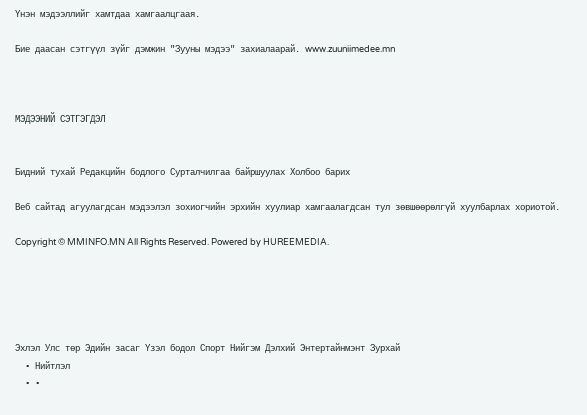Үнэн мэдээллийг хамтдаа хамгаалцгаая.

Бие даасан сэтгүүл зүйг дэмжин "Зууны мэдээ" захиалаарай. www.zuuniimedee.mn



МЭДЭЭНИЙ СЭТГЭГДЭЛ


Бидний тухай Редакцийн бодлого Сурталчилгаа байршуулах Холбоо барих

Веб сайтад агуулагдсан мэдээлэл зохиогчийн эрхийн хуулиар хамгаалагдсан тул зөвшөөрөлгүй хуулбарлах хориотой.

Copyright © MMINFO.MN All Rights Reserved. Powered by HUREEMEDIA.





Эхлэл Улс төр Эдийн засаг Үзэл бодол Спорт Нийгэм Дэлхий Энтертайнмэнт Зурхай
  • Нийтлэл
  • •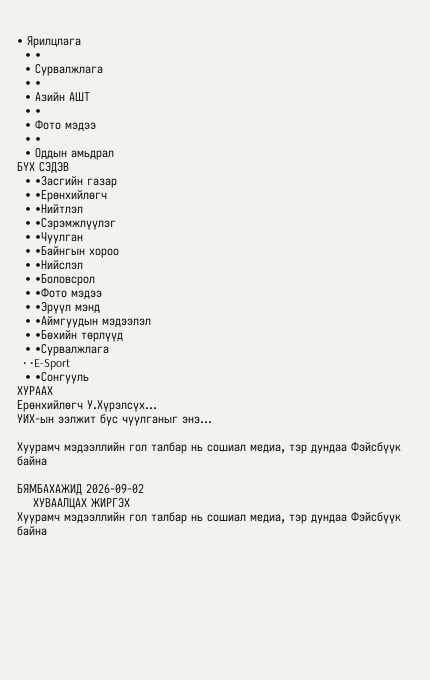• Ярилцлага
  • •
  • Сурвалжлага
  • •
  • Азийн АШТ
  • •
  • Фото мэдээ
  • •
  • Оддын амьдрал
БҮХ СЭДЭВ
  • •Засгийн газар
  • •Ерөнхийлөгч
  • •Нийтлэл
  • •Сэрэмжлүүлэг
  • •Чуулган
  • •Байнгын хороо
  • •Нийслэл
  • •Боловсрол
  • •Фото мэдээ
  • •Эрүүл мэнд
  • •Аймгуудын мэдээлэл
  • •Бөхийн төрлүүд
  • •Сурвалжлага
  • •E-Sport
  • •Сонгууль
ХУРААХ
Ерөнхийлөгч У.Хүрэлсүх...
УИХ-ын ээлжит бус чуулганыг энэ...

Хуурамч мэдээллийн гол талбар нь сошиал медиа, тэр дундаа Фэйсбүүк байна

БЯМБАХАЖИД 2026-09-02
    ХУВААЛЦАХ ЖИРГЭХ
Хуурамч мэдээллийн гол талбар нь сошиал медиа, тэр дундаа Фэйсбүүк байна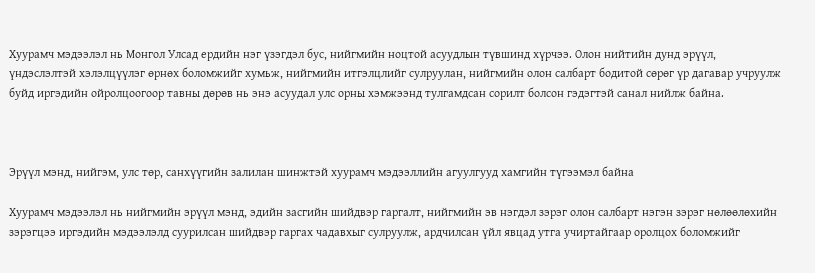Хуурамч мэдээлэл нь Монгол Улсад ердийн нэг үзэгдэл бус, нийгмийн ноцтой асуудлын түвшинд хүрчээ. Олон нийтийн дунд эрүүл, үндэслэлтэй хэлэлцүүлэг өрнөх боломжийг хумьж, нийгмийн итгэлцлийг сулруулан, нийгмийн олон салбарт бодитой сөрөг үр дагавар учруулж буйд иргэдийн ойролцоогоор тавны дөрөв нь энэ асуудал улс орны хэмжээнд тулгамдсан сорилт болсон гэдэгтэй санал нийлж байна.



Эрүүл мэнд, нийгэм, улс төр, санхүүгийн залилан шинжтэй хуурамч мэдээллийн агуулгууд хамгийн түгээмэл байна

Хуурамч мэдээлэл нь нийгмийн эрүүл мэнд, эдийн засгийн шийдвэр гаргалт, нийгмийн эв нэгдэл зэрэг олон салбарт нэгэн зэрэг нөлөөлөхийн зэрэгцээ иргэдийн мэдээлэлд суурилсан шийдвэр гаргах чадавхыг сулруулж, ардчилсан үйл явцад утга учиртайгаар оролцох боломжийг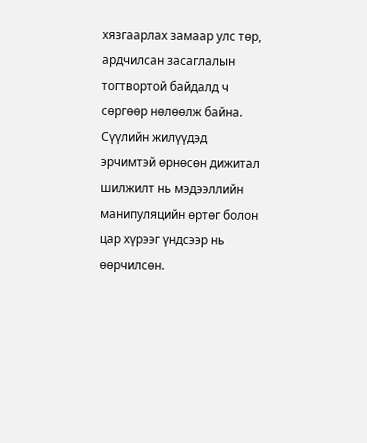хязгаарлах замаар улс төр, ардчилсан засаглалын тогтвортой байдалд ч сөргөөр нөлөөлж байна. Сүүлийн жилүүдэд эрчимтэй өрнөсөн дижитал шилжилт нь мэдээллийн манипуляцийн өртөг болон цар хүрээг үндсээр нь өөрчилсөн.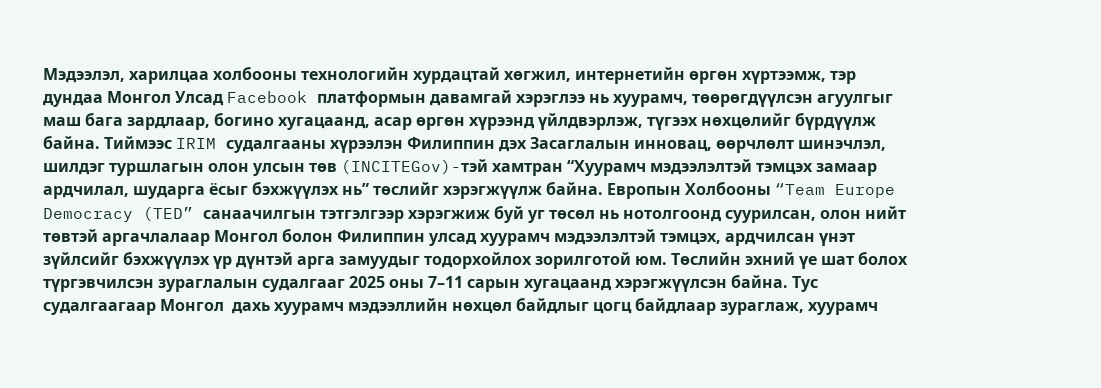Мэдээлэл, харилцаа холбооны технологийн хурдацтай хөгжил, интернетийн өргөн хүртээмж, тэр дундаа Монгол Улсад Facebook платформын давамгай хэрэглээ нь хуурамч, төөрөгдүүлсэн агуулгыг маш бага зардлаар, богино хугацаанд, асар өргөн хүрээнд үйлдвэрлэж, түгээх нөхцөлийг бүрдүүлж байна. Тиймээс IRIM судалгааны хүрээлэн Филиппин дэх Засаглалын инновац, өөрчлөлт шинэчлэл, шилдэг туршлагын олон улсын төв (INCITEGov)-тэй хамтран “Хуурамч мэдээлэлтэй тэмцэх замаар ардчилал, шударга ёсыг бэхжүүлэх нь” төслийг хэрэгжүүлж байна. Европын Холбооны “Team Europe Democracy (TED” санаачилгын тэтгэлгээр хэрэгжиж буй уг төсөл нь нотолгоонд суурилсан, олон нийт төвтэй аргачлалаар Монгол болон Филиппин улсад хуурамч мэдээлэлтэй тэмцэх, ардчилсан үнэт зүйлсийг бэхжүүлэх үр дүнтэй арга замуудыг тодорхойлох зорилготой юм. Төслийн эхний үе шат болох түргэвчилсэн зураглалын судалгааг 2025 оны 7–11 сарын хугацаанд хэрэгжүүлсэн байна. Тус судалгаагаар Монгол  дахь хуурамч мэдээллийн нөхцөл байдлыг цогц байдлаар зураглаж, хуурамч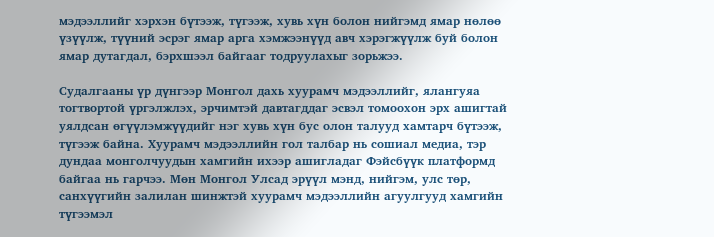мэдээллийг хэрхэн бүтээж, түгээж, хувь хүн болон нийгэмд ямар нөлөө үзүүлж, түүний эсрэг ямар арга хэмжээнүүд авч хэрэгжүүлж буй болон ямар дутагдал, бэрхшээл байгааг тодруулахыг зорьжээ.

Судалгааны үр дүнгээр Монгол дахь хуурамч мэдээллийг, ялангуяа тогтвортой үргэлжлэх, эрчимтэй давтагддаг эсвэл томоохон эрх ашигтай уялдсан өгүүлэмжүүдийг нэг хувь хүн бус олон талууд хамтарч бүтээж, түгээж байна. Хуурамч мэдээллийн гол талбар нь сошиал медиа, тэр дундаа монголчуудын хамгийн ихээр ашигладаг Фэйсбүүк платформд байгаа нь гарчээ. Мөн Монгол Улсад эрүүл мэнд, нийгэм, улс төр, санхүүгийн залилан шинжтэй хуурамч мэдээллийн агуулгууд хамгийн түгээмэл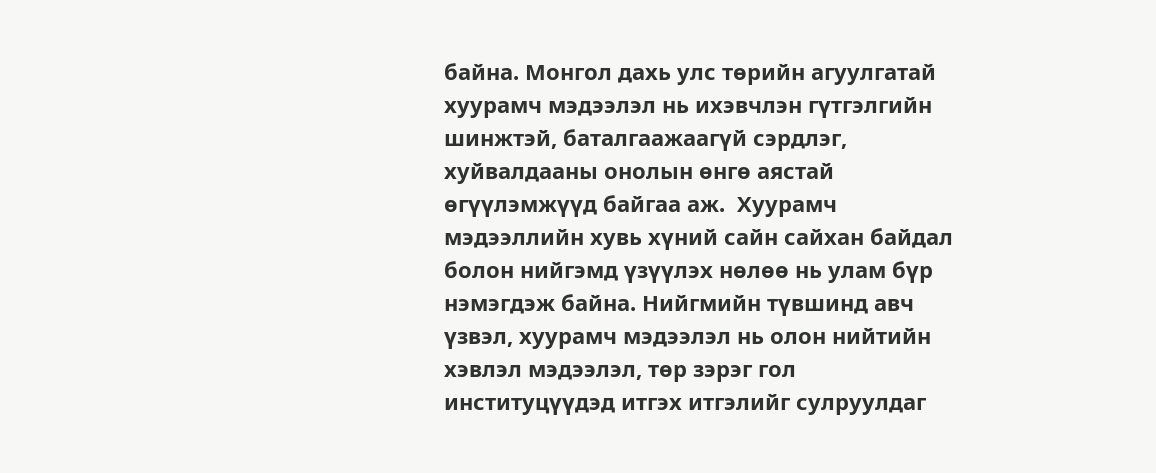байна. Монгол дахь улс төрийн агуулгатай хуурамч мэдээлэл нь ихэвчлэн гүтгэлгийн шинжтэй, баталгаажаагүй сэрдлэг, хуйвалдааны онолын өнгө аястай өгүүлэмжүүд байгаа аж.  Хуурамч мэдээллийн хувь хүний сайн сайхан байдал болон нийгэмд үзүүлэх нөлөө нь улам бүр нэмэгдэж байна. Нийгмийн түвшинд авч үзвэл, хуурамч мэдээлэл нь олон нийтийн хэвлэл мэдээлэл, төр зэрэг гол институцүүдэд итгэх итгэлийг сулруулдаг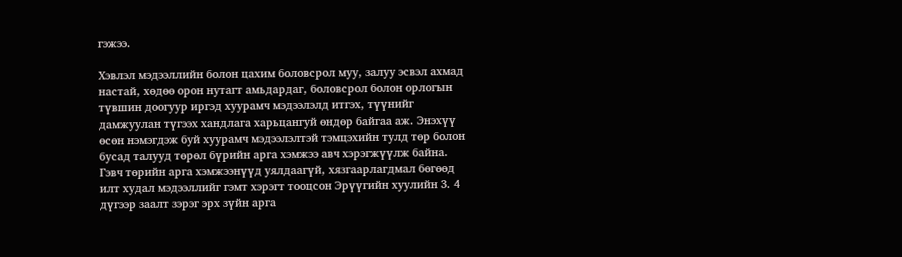гэжээ.

Хэвлэл мэдээллийн болон цахим боловсрол муу, залуу эсвэл ахмад настай, хөдөө орон нутагт амьдардаг, боловсрол болон орлогын түвшин доогуур иргэд хуурамч мэдээлэлд итгэх, түүнийг дамжуулан түгээх хандлага харьцангуй өндөр байгаа аж. Энэхүү өсөн нэмэгдэж буй хуурамч мэдээлэлтэй тэмцэхийн тулд төр болон бусад талууд төрөл бүрийн арга хэмжээ авч хэрэгжүүлж байна. Гэвч төрийн арга хэмжээнүүд уялдаагүй, хязгаарлагдмал бөгөөд илт худал мэдээллийг гэмт хэрэгт тооцсон Эрүүгийн хуулийн 3. 4 дүгээр заалт зэрэг эрх зүйн арга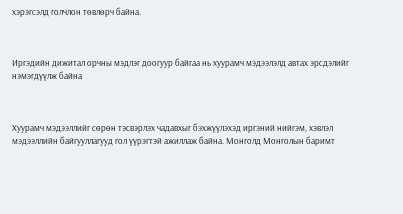хэрэгсэлд голчлон төвлөрч байна.



Иргэдийн дижитал орчны мэдлэг доогуур байгаа нь хуурамч мэдээлэлд автах эрсдэлийг нэмэгдүүлж байна



Хуурамч мэдээллийг сөрөн тэсвэрлэх чадавхыг бэхжүүлэхэд иргэний нийгэм, хэвлэл мэдээллийн байгууллагууд гол үүрэгтэй ажиллаж байна. Монголд Монголын баримт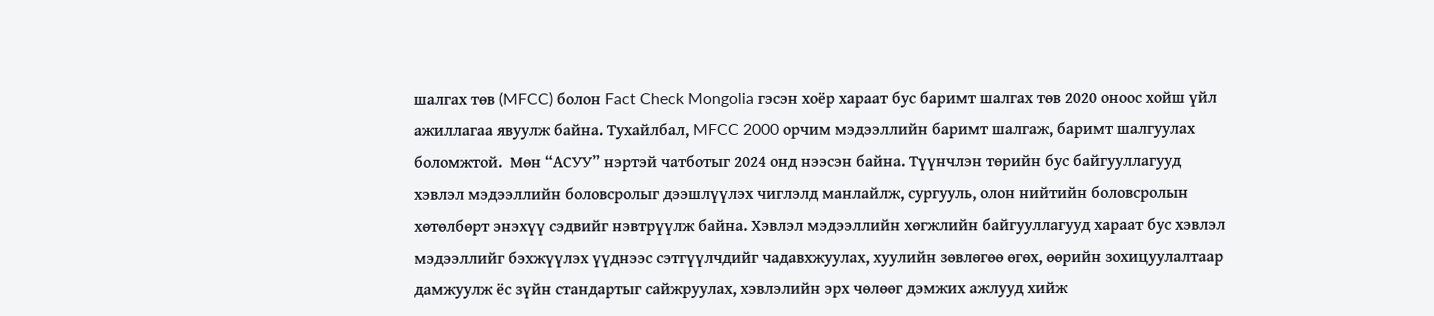шалгах төв (MFCC) болон Fact Check Mongolia гэсэн хоёр хараат бус баримт шалгах төв 2020 оноос хойш үйл ажиллагаа явуулж байна. Тухайлбал, MFCC 2000 орчим мэдээллийн баримт шалгаж, баримт шалгуулах боломжтой.  Мөн “АСУУ” нэртэй чатботыг 2024 онд нээсэн байна. Түүнчлэн төрийн бус байгууллагууд хэвлэл мэдээллийн боловсролыг дээшлүүлэх чиглэлд манлайлж, сургууль, олон нийтийн боловсролын хөтөлбөрт энэхүү сэдвийг нэвтрүүлж байна. Хэвлэл мэдээллийн хөгжлийн байгууллагууд хараат бус хэвлэл мэдээллийг бэхжүүлэх үүднээс сэтгүүлчдийг чадавхжуулах, хуулийн зөвлөгөө өгөх, өөрийн зохицуулалтаар дамжуулж ёс зүйн стандартыг сайжруулах, хэвлэлийн эрх чөлөөг дэмжих ажлууд хийж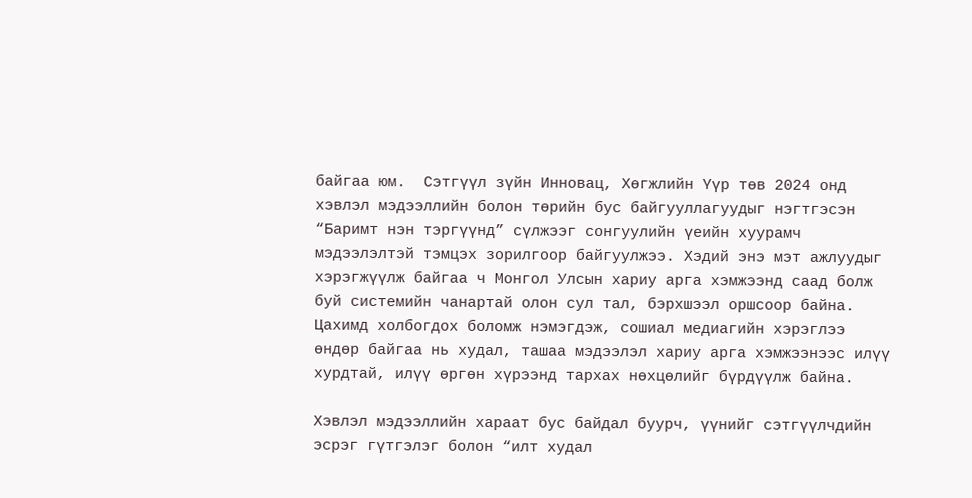байгаа юм.  Сэтгүүл зүйн Инновац, Хөгжлийн Үүр төв 2024 онд хэвлэл мэдээллийн болон төрийн бус байгууллагуудыг нэгтгэсэн “Баримт нэн тэргүүнд” сүлжээг сонгуулийн үеийн хуурамч мэдээлэлтэй тэмцэх зорилгоор байгуулжээ. Хэдий энэ мэт ажлуудыг хэрэгжүүлж байгаа ч Монгол Улсын хариу арга хэмжээнд саад болж буй системийн чанартай олон сул тал, бэрхшээл оршсоор байна. Цахимд холбогдох боломж нэмэгдэж, сошиал медиагийн хэрэглээ өндөр байгаа нь худал, ташаа мэдээлэл хариу арга хэмжээнээс илүү хурдтай, илүү өргөн хүрээнд тархах нөхцөлийг бүрдүүлж байна.

Хэвлэл мэдээллийн хараат бус байдал буурч, үүнийг сэтгүүлчдийн эсрэг гүтгэлэг болон “илт худал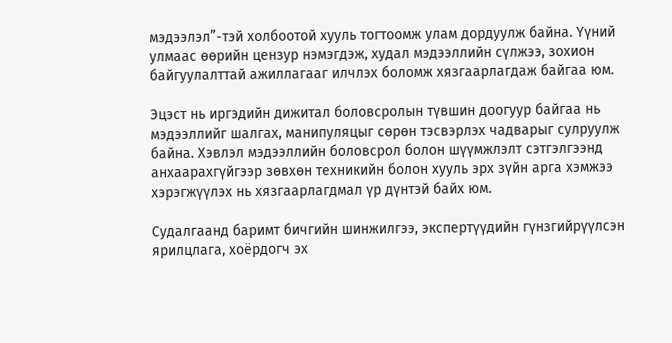мэдээлэл”-тэй холбоотой хууль тогтоомж улам дордуулж байна. Үүний улмаас өөрийн цензур нэмэгдэж, худал мэдээллийн сүлжээ, зохион байгуулалттай ажиллагааг илчлэх боломж хязгаарлагдаж байгаа юм.

Эцэст нь иргэдийн дижитал боловсролын түвшин доогуур байгаа нь мэдээллийг шалгах, манипуляцыг сөрөн тэсвэрлэх чадварыг сулруулж байна. Хэвлэл мэдээллийн боловсрол болон шүүмжлэлт сэтгэлгээнд анхаарахгүйгээр зөвхөн техникийн болон хууль эрх зүйн арга хэмжээ хэрэгжүүлэх нь хязгаарлагдмал үр дүнтэй байх юм.

Судалгаанд баримт бичгийн шинжилгээ, экспертүүдийн гүнзгийрүүлсэн ярилцлага, хоёрдогч эх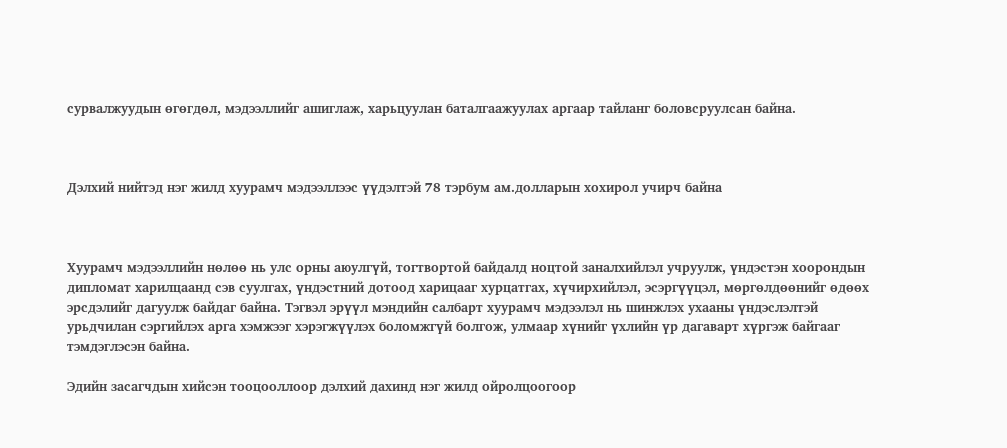сурвалжуудын өгөгдөл, мэдээллийг ашиглаж, харьцуулан баталгаажуулах аргаар тайланг боловсруулсан байна.



Дэлхий нийтэд нэг жилд хуурамч мэдээллээс үүдэлтэй 78 тэрбум ам.долларын хохирол учирч байна



Хуурамч мэдээллийн нөлөө нь улс орны аюулгүй, тогтвортой байдалд ноцтой заналхийлэл учруулж, үндэстэн хоорондын дипломат харилцаанд сэв суулгах, үндэстний дотоод харицааг хурцатгах, хүчирхийлэл, эсэргүүцэл, мөргөлдөөнийг өдөөх эрсдэлийг дагуулж байдаг байна. Тэгвэл эрүүл мэндийн салбарт хуурамч мэдээлэл нь шинжлэх ухааны үндэслэлтэй урьдчилан сэргийлэх арга хэмжээг хэрэгжүүлэх боломжгүй болгож, улмаар хүнийг үхлийн үр дагаварт хүргэж байгааг тэмдэглэсэн байна.

Эдийн засагчдын хийсэн тооцооллоор дэлхий дахинд нэг жилд ойролцоогоор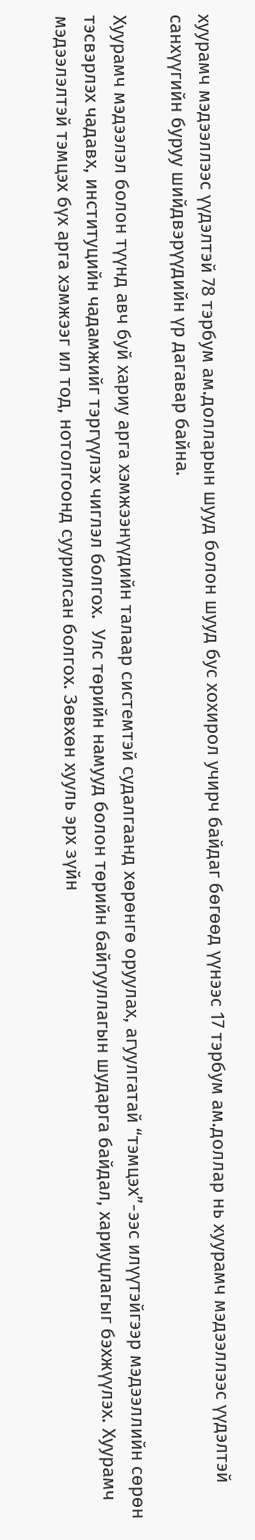хуурамч мэдээллээс үүдэлтэй 78 тэрбум ам.долларын шууд болон шууд бус хохирол учирч байдаг бөгөөд үүнээс 17 тэрбум ам.доллар нь хуурамч мэдээллээс үүдэлтэй санхүүгийн буруу шийдвэрүүдийн үр дагавар байна.

Хуурамч мэдээлэл болон түүнд авч буй хариу арга хэмжээнүүдийн талаар системтэй судалгаанд хөрөнгө оруулах, агуулгатай “тэмцэх”-ээс илүүтэйгээр мэдээллийн сөрөн тэсвэрлэх чадавх, институцийн чадамжийг тэргүүлэх чиглэл болгох.  Улс төрийн намууд болон төрийн байгууллагын шударга байдал, хариуцлагыг бэхжүүлэх. Хуурамч мэдээлэлтэй тэмцэх бүх арга хэмжээг ил тод, нотолгоонд суурилсан болгох. Зөвхөн хууль эрх зүйн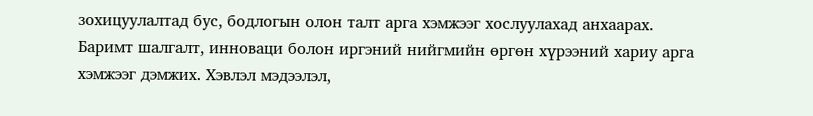зохицуулалтад бус, бодлогын олон талт арга хэмжээг хослуулахад анхаарах. Баримт шалгалт, инноваци болон иргэний нийгмийн өргөн хүрээний хариу арга хэмжээг дэмжих. Хэвлэл мэдээлэл,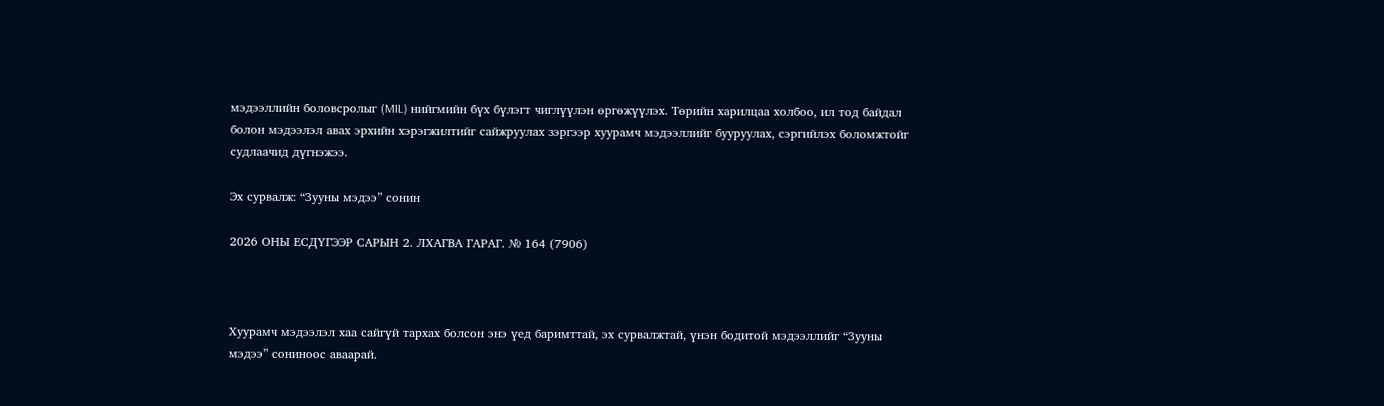мэдээллийн боловсролыг (MIL) нийгмийн бүх бүлэгт чиглүүлэн өргөжүүлэх. Төрийн харилцаа холбоо, ил тод байдал болон мэдээлэл авах эрхийн хэрэгжилтийг сайжруулах зэргээр хуурамч мэдээллийг бууруулах, сэргийлэх боломжтойг судлаачид дүгнэжээ.

Эх сурвалж: “Зууны мэдээ” сонин

2026 ОНЫ ЕСДҮГЭЭР САРЫН 2. ЛХАГВА ГАРАГ. № 164 (7906)



Хуурамч мэдээлэл хаа сайгүй тархах болсон энэ үед баримттай, эх сурвалжтай, үнэн бодитой мэдээллийг “Зууны мэдээ” сониноос аваарай.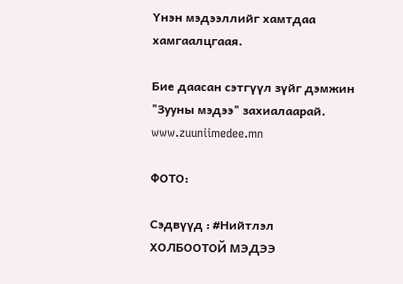Үнэн мэдээллийг хамтдаа хамгаалцгаая.

Бие даасан сэтгүүл зүйг дэмжин "Зууны мэдээ" захиалаарай. www.zuuniimedee.mn

ФОТО:

Сэдвүүд : #Нийтлэл
ХОЛБООТОЙ МЭДЭЭ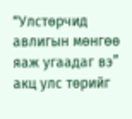“Улстөрчид авлигын мөнгөө яаж угаадаг вэ” акц улс төрийг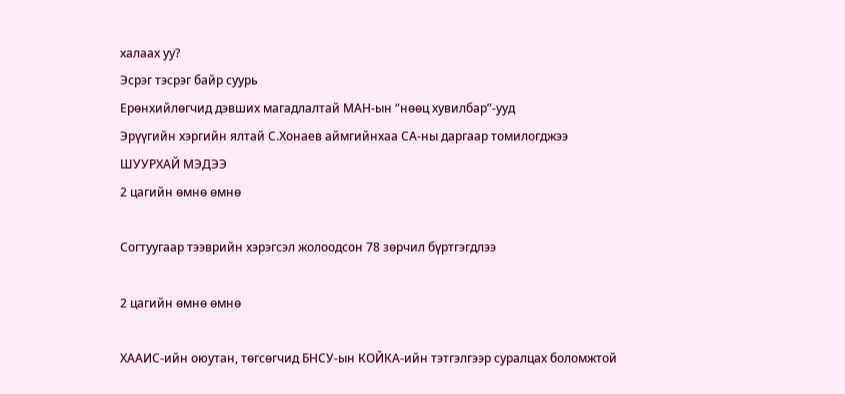халаах уу?
Эсрэг тэсрэг байр суурь
Ерөнхийлөгчид дэвших магадлалтай МАН-ын “нөөц хувилбар”-ууд
Эрүүгийн хэргийн ялтай С.Хонаев аймгийнхаа СА-ны даргаар томилогджээ
ШУУРХАЙ МЭДЭЭ
2 цагийн өмнө өмнө

Согтуугаар тээврийн хэрэгсэл жолоодсон 78 зөрчил бүртгэгдлээ

2 цагийн өмнө өмнө

ХААИС-ийн оюутан, төгсөгчид БНСУ-ын КОЙКА-ийн тэтгэлгээр суралцах боломжтой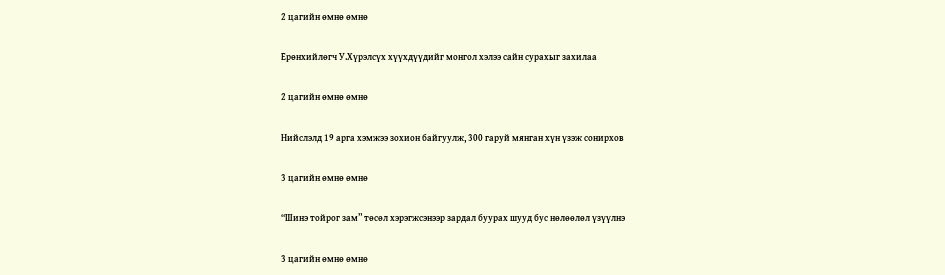2 цагийн өмнө өмнө

Ерөнхийлөгч У.Хүрэлсүх хүүхдүүдийг монгол хэлээ сайн сурахыг захилаа

2 цагийн өмнө өмнө

Нийслэлд 19 арга хэмжээ зохион байгуулж, 300 гаруй мянган хүн үзэж сонирхов

3 цагийн өмнө өмнө

“Шинэ тойрог зам” төсөл хэрэгжсэнээр зардал буурах шууд бус нөлөөлөл үзүүлнэ

3 цагийн өмнө өмнө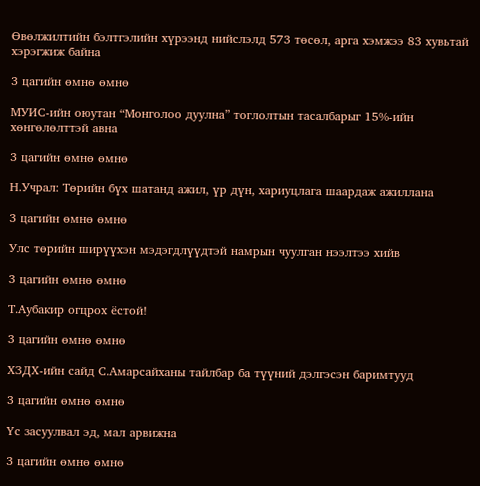Өвөлжилтийн бэлтгэлийн хүрээнд нийслэлд 573 төсөл, арга хэмжээ 83 хувьтай хэрэгжиж байна

3 цагийн өмнө өмнө

МУИС-ийн оюутан “Монголоо дуулна” тоглолтын тасалбарыг 15%-ийн хөнгөлөлттэй авна

3 цагийн өмнө өмнө

Н.Учрал: Төрийн бүх шатанд ажил, үр дүн, хариуцлага шаардаж ажиллана

3 цагийн өмнө өмнө

Улс төрийн ширүүхэн мэдэгдлүүдтэй намрын чуулган нээлтээ хийв

3 цагийн өмнө өмнө

Т.Аубакир огцрох ёстой!

3 цагийн өмнө өмнө

ХЗДХ-ийн сайд С.Амарсайханы тайлбар ба түүний дэлгэсэн баримтууд

3 цагийн өмнө өмнө

Үс засуулвал эд, мал арвижна

3 цагийн өмнө өмнө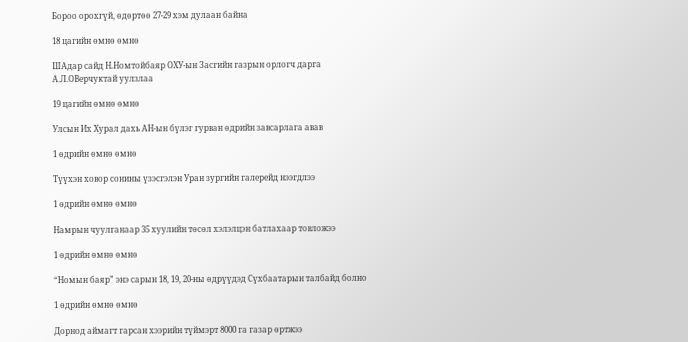Бороо орохгүй, өдөртөө 27-29 хэм дулаан байна

18 цагийн өмнө өмнө

ШАдар сайд Н.Номтойбаяр ОХУ-ын Засгийн газрын орлогч дарга А.Л.ОВерчуктай уулзлаа

19 цагийн өмнө өмнө

Улсын Их Хурал дахь АН-ын бүлэг гурван өдрийн завсарлага авав

1 өдрийн өмнө өмнө

Түүхэн ховор сонины үзэсгэлэн Уран зургийн галерейд нээгдлээ

1 өдрийн өмнө өмнө

Намрын чуулганаар 35 хуулийн төсөл хэлэлцэн батлахаар товложээ

1 өдрийн өмнө өмнө

“Номын баяр” энэ сарын 18, 19, 20-ны өдрүүдэд Сүхбаатарын талбайд болно

1 өдрийн өмнө өмнө

Дорнод аймагт гарсан хээрийн түймэрт 8000 га газар өртжээ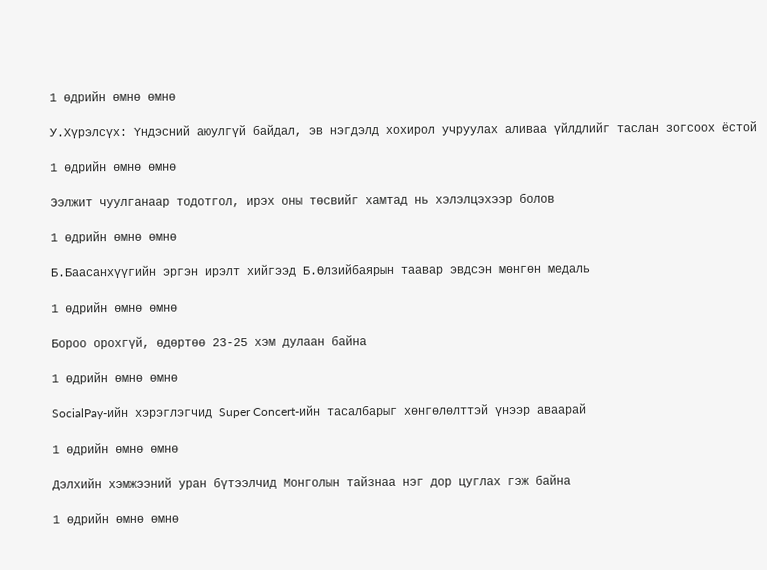1 өдрийн өмнө өмнө

У.Хүрэлсүх: Үндэсний аюулгүй байдал, эв нэгдэлд хохирол учруулах аливаа үйлдлийг таслан зогсоох ёстой

1 өдрийн өмнө өмнө

Ээлжит чуулганаар тодотгол, ирэх оны төсвийг хамтад нь хэлэлцэхээр болов

1 өдрийн өмнө өмнө

Б.Баасанхүүгийн эргэн ирэлт хийгээд Б.Өлзийбаярын таавар эвдсэн мөнгөн медаль

1 өдрийн өмнө өмнө

Бороо орохгүй, өдөртөө 23-25 хэм дулаан байна

1 өдрийн өмнө өмнө

SocialPay-ийн хэрэглэгчид Super Concert-ийн тасалбарыг хөнгөлөлттэй үнээр аваарай

1 өдрийн өмнө өмнө

Дэлхийн хэмжээний уран бүтээлчид Монголын тайзнаа нэг дор цуглах гэж байна

1 өдрийн өмнө өмнө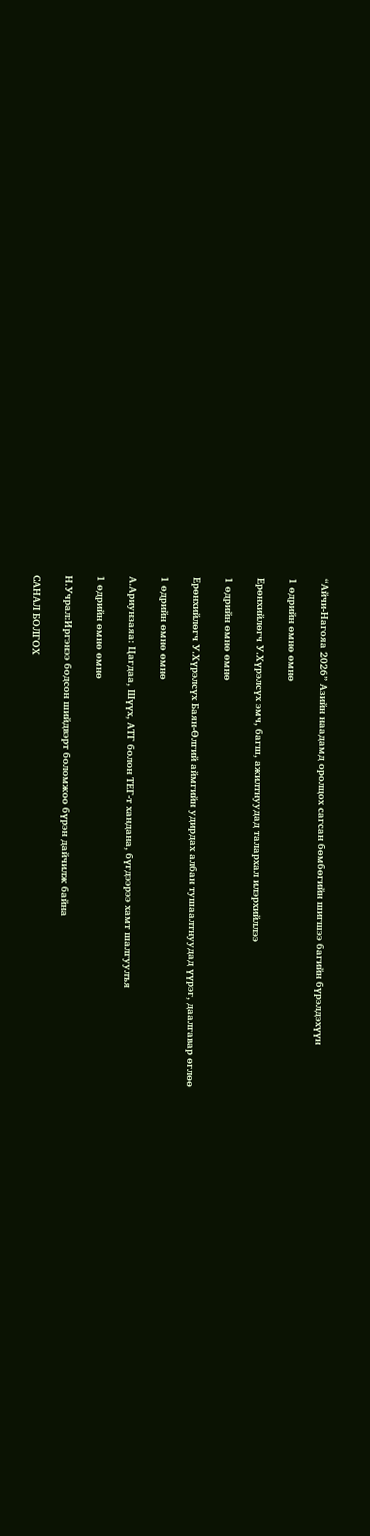“Айчи-Нагояа 2026” Азийн наадамд оролцох сагсан бөмбөгийн шигшээ багийн бүрэлдэхүүн

1 өдрийн өмнө өмнө

Ерөнхийлөгч У.Хүрэлсүх эмч, багш, ажилтнуудад талархал илэрхийллээ

1 өдрийн өмнө өмнө

Ерөнхийлөгч У.Хүрэлсүх Баян-Өлгий аймгийн удирдах албан тушаалтнуудад үүрэг, даалгавар өглөө

1 өдрийн өмнө өмнө

А.Ариунзаяа: Цагдаа, Шүүх, АТГ болон ТЕГ-т хандана, бүгдээрээ хамт шалгуулъя

1 өдрийн өмнө өмнө

Н.Учрал:Иргэнээ бодсон шийдвэрт боломжоо бүрэн дайчилж байна

САНАЛ БОЛГОХ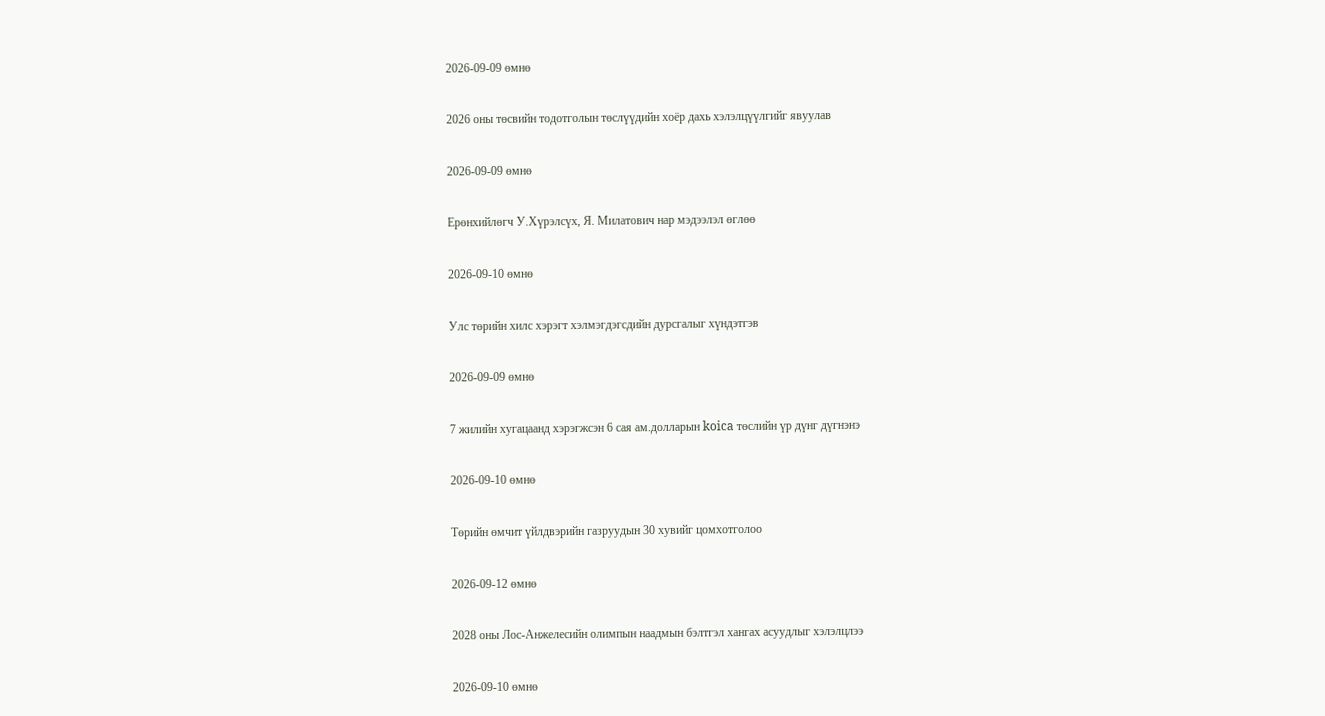2026-09-09 өмнө

2026 оны төсвийн тодотголын төслүүдийн хоёр дахь хэлэлцүүлгийг явуулав

2026-09-09 өмнө

Ерөнхийлөгч У.Хүрэлсүх, Я. Милатович нар мэдээлэл өглөө

2026-09-10 өмнө

Улс төрийн хилс хэрэгт хэлмэгдэгсдийн дурсгалыг хүндэтгэв

2026-09-09 өмнө

7 жилийн хугацаанд хэрэгжсэн 6 сая ам.долларын koica төслийн үр дүнг дүгнэнэ

2026-09-10 өмнө

Төрийн өмчит үйлдвэрийн газруудын 30 хувийг цомхотголоо

2026-09-12 өмнө

2028 оны Лос-Анжелесийн олимпын наадмын бэлтгэл хангах асуудлыг хэлэлцлээ

2026-09-10 өмнө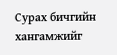Сурах бичгийн хангамжийг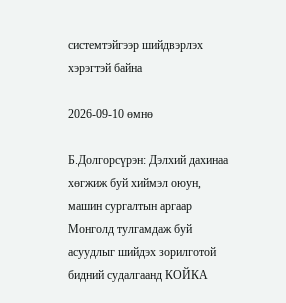системтэйгээр шийдвэрлэх хэрэгтэй байна

2026-09-10 өмнө

Б.Долгорсүрэн: Дэлхий дахинаа хөгжиж буй хиймэл оюун, машин сургалтын аргаар Монголд тулгамдаж буй асуудлыг шийдэх зорилготой бидний судалгаанд КОЙКА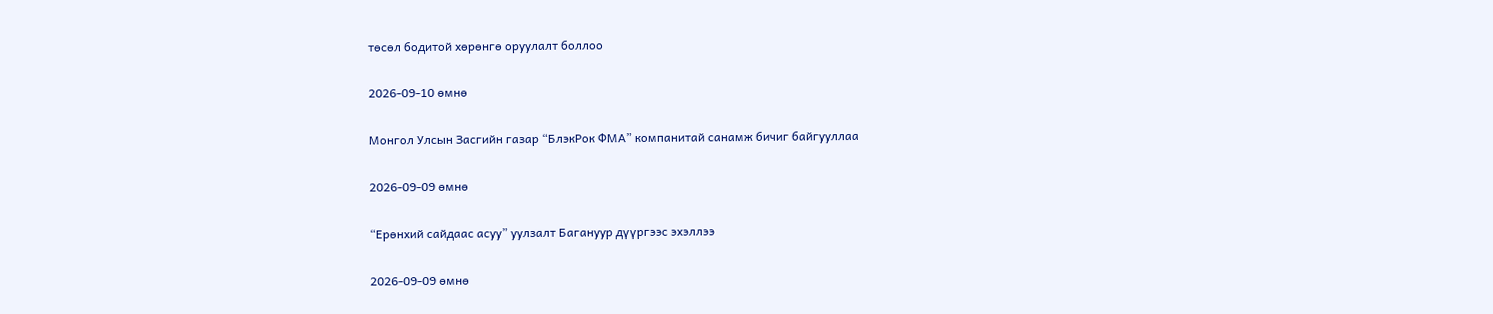төсөл бодитой хөрөнгө оруулалт боллоо

2026-09-10 өмнө

Монгол Улсын Засгийн газар “БлэкРок ФМА” компанитай санамж бичиг байгууллаа

2026-09-09 өмнө

“Ерөнхий сайдаас асуу” уулзалт Багануур дүүргээс эхэллээ

2026-09-09 өмнө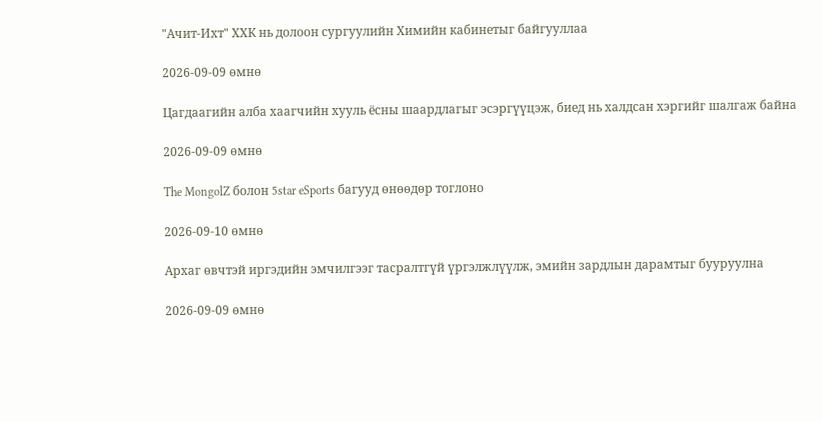"Ачит-Ихт" ХХК нь долоон сургуулийн Химийн кабинетыг байгууллаа

2026-09-09 өмнө

Цагдаагийн алба хаагчийн хууль ёсны шаардлагыг эсэргүүцэж, биед нь халдсан хэргийг шалгаж байна

2026-09-09 өмнө

The MongolZ болон 5star eSports багууд өнөөдөр тоглоно

2026-09-10 өмнө

Архаг өвчтэй иргэдийн эмчилгээг тасралтгүй үргэлжлүүлж, эмийн зардлын дарамтыг бууруулна

2026-09-09 өмнө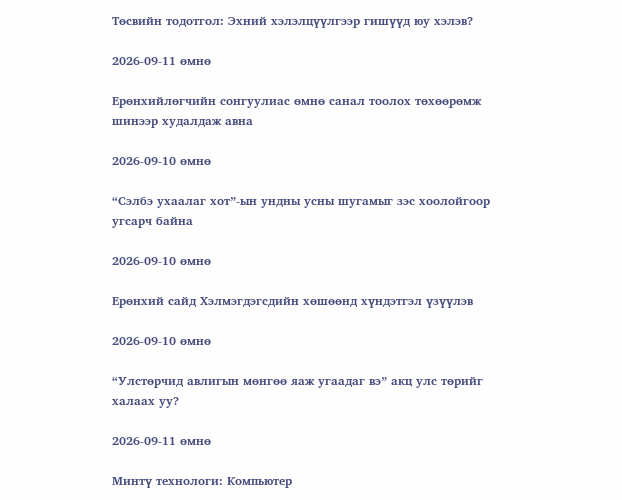Төсвийн тодотгол: Эхний хэлэлцүүлгээр гишүүд юу хэлэв?

2026-09-11 өмнө

Ерөнхийлөгчийн сонгуулиас өмнө санал тоолох төхөөрөмж шинээр худалдаж авна

2026-09-10 өмнө

“Сэлбэ ухаалаг хот”-ын ундны усны шугамыг зэс хоолойгоор угсарч байна

2026-09-10 өмнө

Ерөнхий сайд Хэлмэгдэгсдийн хөшөөнд хүндэтгэл үзүүлэв

2026-09-10 өмнө

“Улстөрчид авлигын мөнгөө яаж угаадаг вэ” акц улс төрийг халаах уу?

2026-09-11 өмнө

Минтү технологи: Компьютер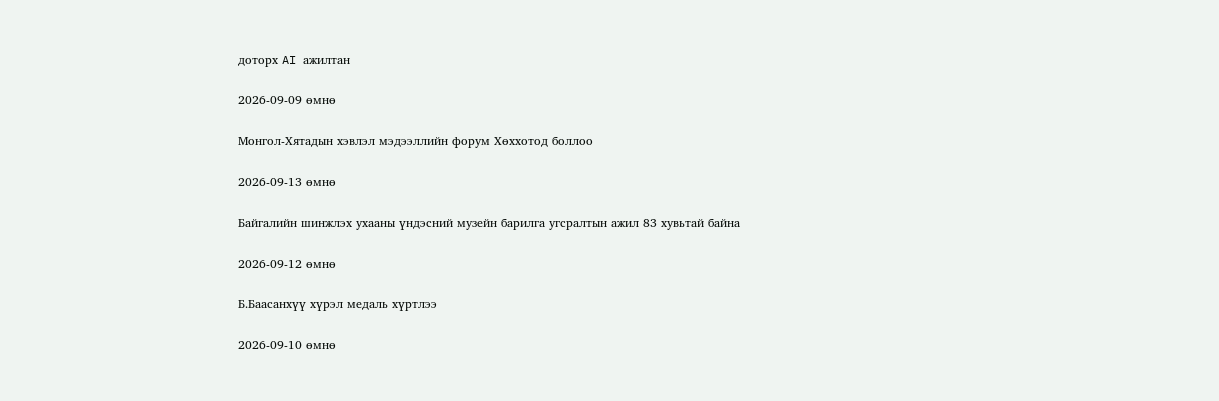доторх AI ажилтан

2026-09-09 өмнө

Монгол-Хятадын хэвлэл мэдээллийн форум Хөххотод боллоо

2026-09-13 өмнө

Байгалийн шинжлэх ухааны үндэсний музейн барилга угсралтын ажил 83 хувьтай байна

2026-09-12 өмнө

Б.Баасанхүү хүрэл медаль хүртлээ

2026-09-10 өмнө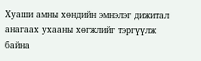Хуаши амны хөндийн эмнэлэг дижитал анагаах ухааны хөгжлийг тэргүүлж байна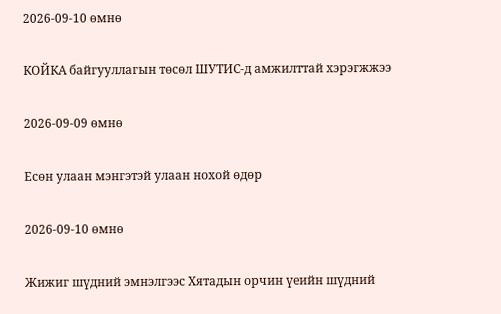2026-09-10 өмнө

КОЙКА байгууллагын төсөл ШУТИС-д амжилттай хэрэгжжээ

2026-09-09 өмнө

Есөн улаан мэнгэтэй улаан нохой өдөр

2026-09-10 өмнө

Жижиг шүдний эмнэлгээс Хятадын орчин үеийн шүдний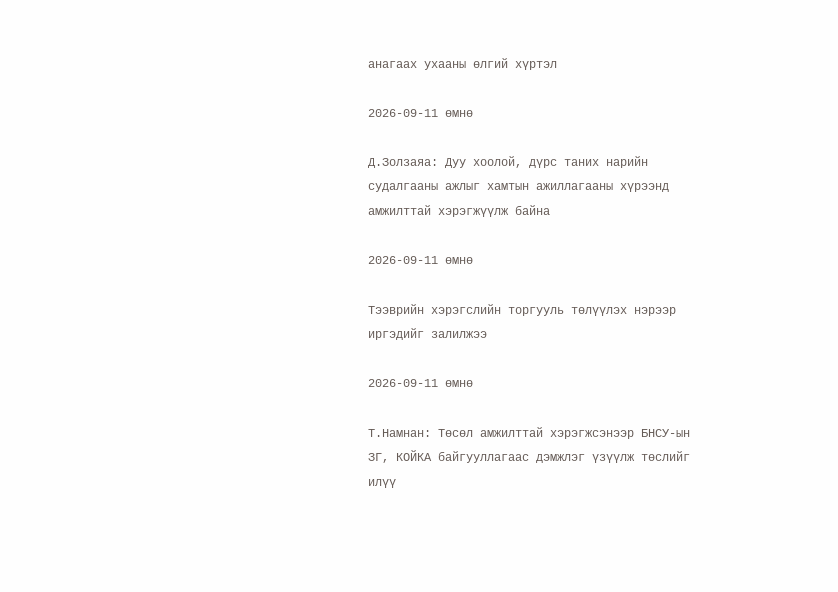анагаах ухааны өлгий хүртэл

2026-09-11 өмнө

Д.Золзаяа: Дуу хоолой, дүрс таних нарийн судалгааны ажлыг хамтын ажиллагааны хүрээнд амжилттай хэрэгжүүлж байна

2026-09-11 өмнө

Тээврийн хэрэгслийн торгууль төлүүлэх нэрээр иргэдийг залилжээ

2026-09-11 өмнө

Т.Намнан: Төсөл амжилттай хэрэгжсэнээр БНСУ-ын ЗГ, КОЙКА байгууллагаас дэмжлэг үзүүлж төслийг илүү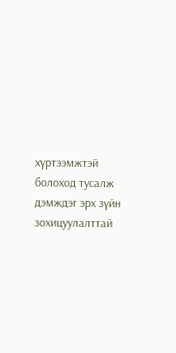хүртээмжтэй болоход тусалж дэмждэг эрх зүйн зохицуулалттай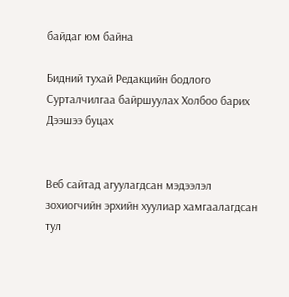байдаг юм байна

Бидний тухай Редакцийн бодлого Сурталчилгаа байршуулах Холбоо барих Дээшээ буцах


Веб сайтад агуулагдсан мэдээлэл зохиогчийн эрхийн хуулиар хамгаалагдсан тул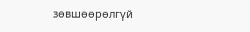зөвшөөрөлгүй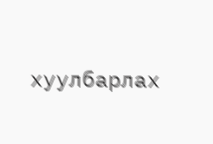хуулбарлах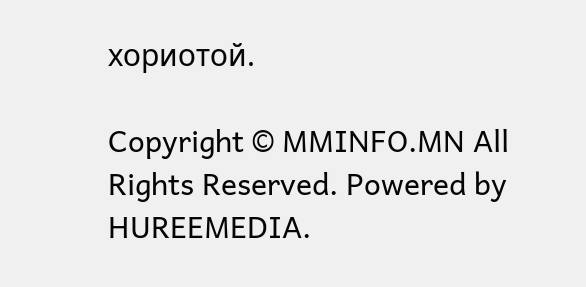хориотой.

Copyright © MMINFO.MN All Rights Reserved. Powered by HUREEMEDIA.